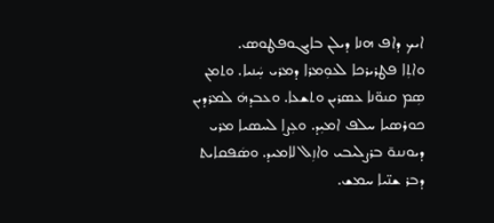ܐܝܟ ܕܐܦ ܗܢܐ ܕܝܠܢ ܒܐܝܓܘܦܛܘܣ.
ܘܐܬܼܐ ܦܛܪܝܪܟܐ ܠܥܘܼܡܪܐ ܕܡܪܝ ܚܲܢܝܐ. ܘܬܡܢ ܣܼܡ ܩܢܘ̈ܢܐ ܥܣܪܝܢ ܘܬܫܥܐ. ܘܥܒܕܗܿ ܠܡܪܕܝܢ ܟܘܪܣܝܐ ܚܠܦ ܐܡܝܼܕ. ܘܥܼܨܐ ܠܚܣܝܐ ܡܪܝ ܕܝܘܢܢܘ̄ ܒܪܨܠܝܒܝ ܘܐܙܼܠ ܠܐܡܝܕ. ܘܣܿܦܩܐܝܬ ܕܒܪ ܫܢ̈ܝܐ ܚܡܫ.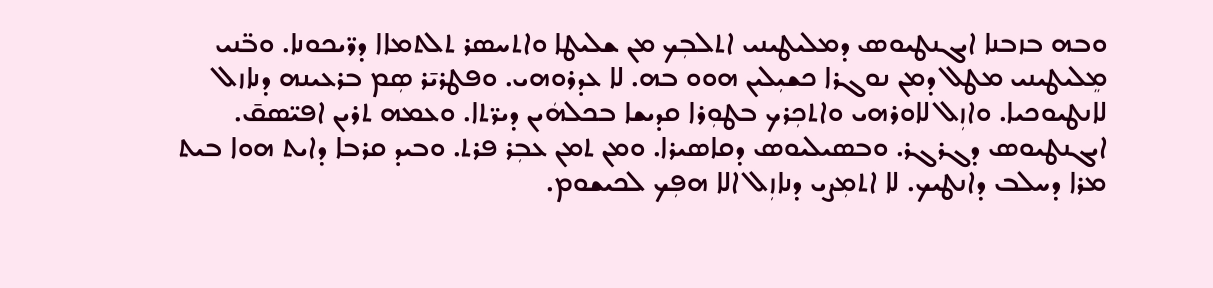ܘܒܗ ܒܙܒܢܐ ܐܝܓܢܛܝܘܣ ܕܡܠܝܛܝܢܝ ܐܬܠܒܼܟ ܡܢ ܫܠܝܛܐ ܘܐܬܚܣܪ ܬܠܬܡܐܐ ܕܪ̈ܝܟܘܢܐ. ܘܒ̈ܢܝ ܡܸܠܝܛܝܢܝ ܡܛܠ ܕܡܢ ܢܘܓܪܐ ܟܫܝܼܠܝܢ ܗܘܘ ܒܗ. ܠܐ ܥܕܪܘܗܝ. ܘܦܛܪܝ̄ܪ ܣܼܡ ܒܪܥܝܢܗ ܕܢܐܙܠ ܠܐܢܛܝܘܟܝܐ. ܘܐܙܼܠ ܠܐܘܪܗܝ ܘܐܬܟܼܪܟ ܒܛܘܼܪܐ ܩܕܝܫܐ ܒܟܠܗܿܝܢ ܕܝܪ̈ܬܐ. ܘܥܡܗ ܬܪܝܢ ܐܦܝ̈ܣܩ̄. ܐܝܓܢܛܝܘܣ ܕܓܪܓܪ. ܘܒܣܝܠܝܘܣ ܕܩܐܣܝܪܐ. ܘܡܢ ܬܡܢ ܥܒܼܪ ܦܪܬ. ܘܒܝܕ ܩܪܒܐ ܕܐܝܬ ܗܘܐ ܒܝܬ ܡܪܐ ܕܚܠܒ ܕܐܢܛܝܟ. ܠܐ ܐܬܡܼܨܝ ܕܢܐܙܼܠ ܐܠܐ ܗܦܼܟ ܠܟܝܫܘܡ.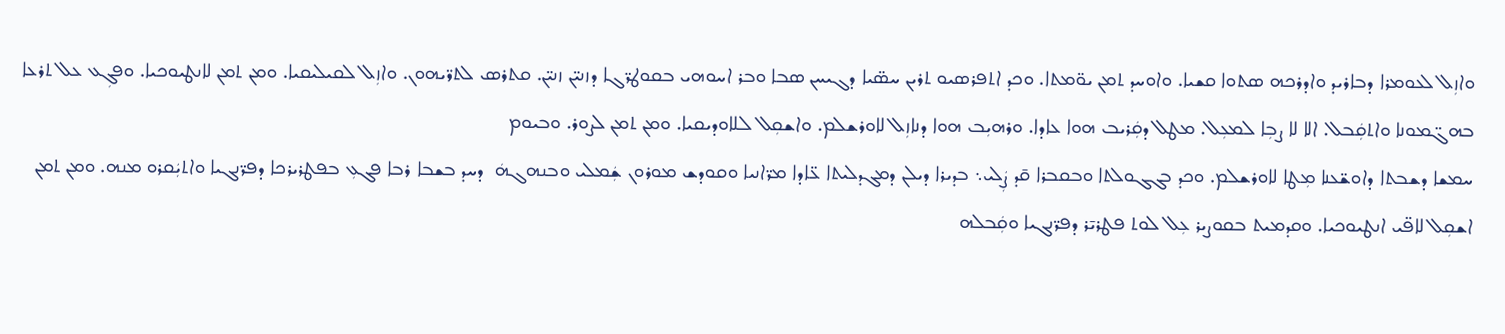ܘܐܙܼܠ ܠܥܘܡܪܐ ܕܒܐܪܝܕ ܘܐܕܪܟܗ ܣܬܘܐ ܩܫܝܐ. ܘܐܘܚܕ ܬܡܢ ܝܘ̈ܡܬܐ. ܘܟܕ ܐܬܦܪܣܝܘ ܬܪܝܢ ܚܣ̈ܝܐ ܕܓܝܚܢ ܣܒܐ ܘܒܪ ܐܚܘܗܝ ܒܩܘܛܪ̈ܓܐ ܕܙܢܝ̈ܢ ܙܢܝ̈ܢ. ܩܬܪܣ ܠܬܪ̈ܝܗܘܢ. ܘܐܙܼܠ ܠܩܝܠܝܩܝܐ. ܘܡܢ ܬܡܢ ܠܐܢܛܝܘܟܝܐ. ܘܦܓܼܥ ܥܠ ܬܪܥܐ ܒܗܓ̈ܡܘܢܐ ܘܐܬܩܲܒܠ. ܐܠܐ ܠܐ ܨܒܼܐ ܠܡܥܼܠ. ܡܛܠ ܕܩܲܪܝܒ ܗܘܐ ܥܐܕܐ. ܘܪܗܝܼܒ ܗܘܐ ܕܢܐܙܼܠ ܠܐܘܪܫܠܡ. ܘܐܫܩܼܠ ܠܠܐܘܕܝܩܝܐ. ܘܡܢ ܬܡܢ ܠܨܘܪ. ܘܒܝܘܡ
ܚܡܫܐ ܕܫܒܬܐ ܕܐܘܫ̈ܥܢܐ ܡܼܛܐ ܠܐܘܪܫܠܡ. ܘܟܕ ܒܓܓܘܠܬܐ ܘܒܩܒܪܐ ܩ̄ܕ ܨܲܠܝ܆ ܒܕܝܪܐ ܕܝܠܢ ܕܡܓܕܠܝܬܐ ܥ̈ܐܕܐ ܡܪ̈ܐܢܝܐ ܘܩܘܕܫ ܡܘܪܘܢ ܫܲܡܠܝ ܘܒܢܗܓܗܿ  ܕܚܕ ܒܫܒܐ ܪܒܐ ܦܓܥܼ ܒܦܛܪܝܪܟܐ ܕܦܪ̈ܢܓܝܐ ܘܐܬܝܲܩܪܘ ܡܢܗ. ܘܡܢ ܬܡܢ ܐܫܩܼܠ ܠܐܦ̈ܝ ܐܢܛܝܘܟܝܐ. ܘܩܕܡܝܬ ܒܩܘܨܝܪ ܥܼܠ ܠܘܬ ܦܛܪܝ̄ܪ ܕܦܪ̈ܢܓܝܐ ܘܩܲܒܠܗ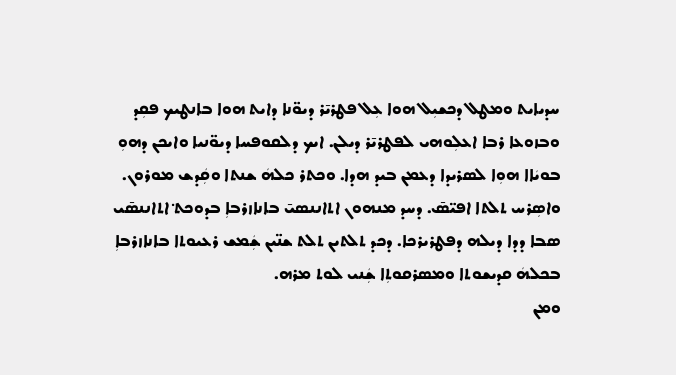ܚܕܝܐܝܬ ܘܡܛܠ ܕܟܫܝܼܠ ܗܘܐ ܥܼܠ ܦܛܪܝ̄ܪ ܕܝܘ̈ܢܐ ܕܐܝܬ ܗܘܐ ܒܐܢܛܝܟ ܦܩܼܕ ܘܒܙܘܥܐ ܪܒܐ ܐܥܠܼܘܗܝ ܠܦܛܪܝ̄ܪ ܕܝܠܢ. ܐܝܟ ܕܠܩܘܦܚܐ ܕܝܘ̈ܢܝܐ ܘܐܝܟܢ ܕܗܘܼ ܒܘܝܿܐܐ ܗܘܼܐ ܠܣܪܝܕܐ ܕܥܡܢ ܒܝܕ ܗܕܐ. ܘܟܬܪ ܟܠܗܿ ܫܢܬܐ ܘܩܲܕܫ ܡܘܪܘܢ. ܘܐܣܼܪܚ ܬܠܬܐ ܐܦܝ̈ܣ̄. ܕܚܕ ܡܢܗܘܢ ܐܬܐܢܢܣܝ̄ ܒܐܢܐܙܪܒܐܼ ܒܕܘܟܬ݀ ܐܬܐܢܢܣ̄ܝ ܣܒܐ ܕܕܐ ܕܝܠܗ ܕܦܛܪܝܪܟܐ. ܕܟܕ ܬܠܬܝܢ ܬܠܬ ܫܢ̈ܝܢ ܫܲܡܫ ܪܥܝܘܬܐ ܒܐܢܐܙܪܒܐܼ ܒܟܠܗܿ ܩܕܝܫܘܬܐ ܘܡܣܪܩܘܬܼܐ ܫܲܢܝ ܠܘܬ ܡܪܗ.
ܘܡܢ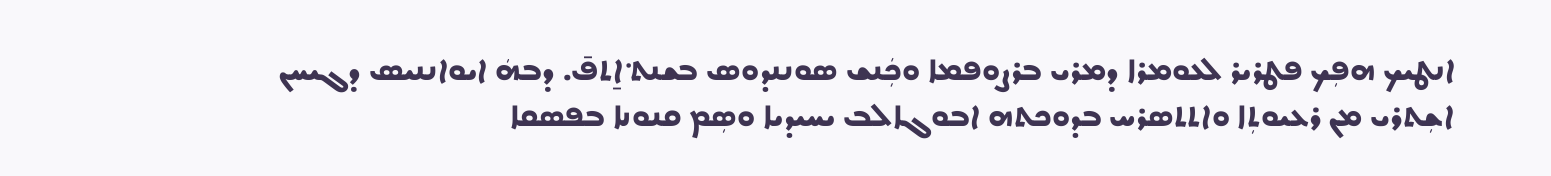ܐܢܛܝܟ ܗܦܼܟ ܦܛܪܝܪ ܠܥܘܡܪܐ ܕܡܪܝ ܒܪܨܘܦܡܐ ܘܟܲܢܫ ܣܘܢܢܕܘܣ ܒܫܢܬ݀ ܐ̱ܬܦ̄. ܕܒܗܿ ܐܝܘܐܢܢܝܣ ܕܓܝܚܢ
ܐܫܼܬܪܝ ܡܢ ܪܥܝܘܬܼܐ ܘܐܬܬܣܪܚ ܒܕܘܟܬܗ ܐܒܘܓܐܠܒ ܝܚܝܕܝܐ ܘܣܼܡ ܩܢܘܢܐ ܒܦܣܩܐ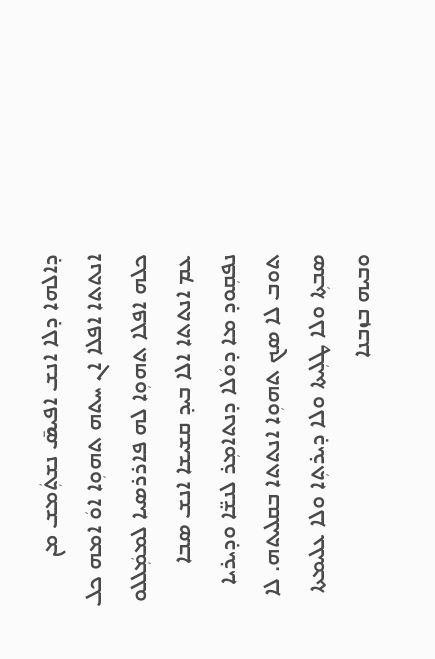ܕܐܠܗܐ ܕܠܐ ܐܢܫ ܐܦܝܣ̄ ܢܫܬܲܡܫ ܡܢ ܐܢܬܬܐ ܐܦܠܐ ܐܢ ܚܬܗ ܬܗܘܼܐ ܐܘܿ ܐܡܗ ܟܠ ܟܠܗ ܐܦܠܐ ܬܗܘܼܐ ܠܗ ܦܐܪܪܣܝܐ ܠܡܡܲܠܠܘ ܥܡ ܐܢܬܬܐ ܐܠܐ ܒܝܕ ܩܫܝܫܐ ܐܢܫ ܣܒܐ ܢܦܩܼܘܕ ܡܐ ܕܘܿܠܐ ܕܢܬܐܡܼܪ ܠܢܫ̈ܐ ܘܕܝܪܝܐ ܬܘܒ ܠܐ ܣܟ ܬܗܘܼܐ ܐܢܬܬܐ ܒܩܠܝܬܗ. ܠܐ ܣܒܬܼܐ ܘܠܐ ܛܠܼܝܬܐ ܘܠܐ ܕܝܪܬܼܐ ܘܠܐ ܥܠܝܡܬܐ
ܘܒܝܗ ܒܙܒܢܐ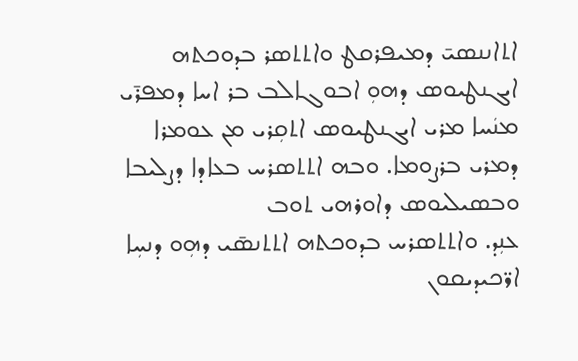ܐܬܐܢܢܣܝ̄ ܕܡܝܦܪܩܛ ܘܐܬܬܣܪ ܒܕܘܟܬܗ ܐܝܓܢܛܝܘܣ ܕܗܘܼ ܐܒܘܓܐܠܒ ܒܪ ܐܚܐ ܕܡܦܪ̄ܝ ܡܢܿܚܐ ܡܪܝ ܐܝܓܢܛܝܘܣ ܐܬܩܼܪܝ ܡܢ ܥܘܡܪܐ ܕܡܪܝ ܒܪܨܘܡܐ. ܘܒܗ ܐܬܬܣܪܚ ܒܥܐܕܐ ܕܨܠܝܒܐ ܘܒܣܝܠܝܘܣ ܕܐܘܪܗܝ ܬܘܒ
ܥܢܼܕ. ܘܐܬܬܣܪܚ ܒܕܘܟܬܗ ܐܬܬܢܣ̄ܝ ܕܗܼܘ ܕܢܚܼܐ ܐܪ̈ܟܝܕܝܩܘܢ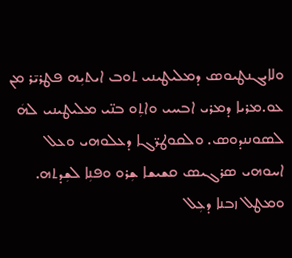ܘܠܐܝܓܢܛܝܘܣ ܕܡܠܝܛܝܢܝ ܬܘܒ ܐܝܬܝܼܗ ܦܛܪܝ̄ܪ ܡܢ ܥܘ.ܡܪܝܐ ܕܡܪܝ ܐܒܚܝ ܘܐܬܼܘ ܒܢ̈ܝ ܡܠܝܛܝܢܝ ܠܗܿ ܠܣܘܢܢܕܘܣ. ܘܠܩܘܛܪ̈ܓܐ ܕܥܠܘܗܝ ܘܥܠ ܐܚܘܗܝ ܣܪܓܝܣ ܩܫܝܫܐ ܫܼܪܘ ܘܦܢܼܐ ܠܫܼܕܬܗ.
ܘܡܛܠ ܙܒܢܐ ܕܥܼܠ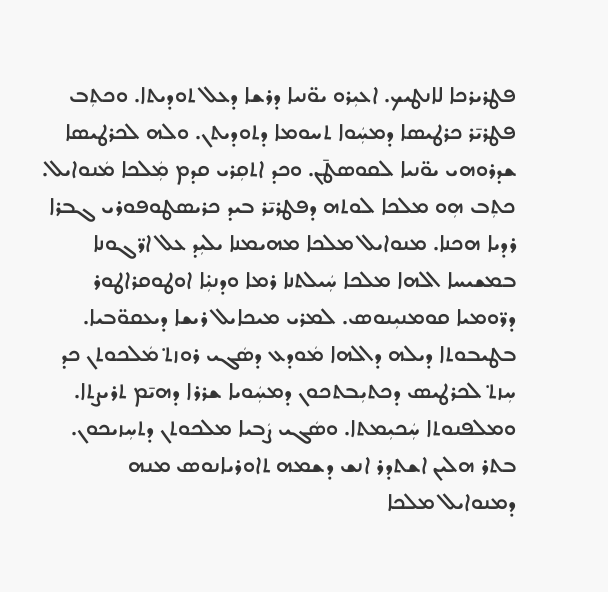ܦܛܪܝܪܟܐ ܠܐܢܛܝܟ. ܐܥܝܼܪܘ ܝܘ̈ܢܝܐ ܕܪܫܐ ܕܥܠ ܬܘܕܝܬܐ. ܘܟܬܼܒ ܦܛܪܝ̄ܪ ܟܪܛܝܣܐ ܕܡܚܲܘܐ ܬܚܘܡܐ ܕܬܘܕܝܬܢ. ܘܠܗ ܠܟܪܛܝܣܐ ܫܕܪܘܗܝ ܝܘ̈ܢܝܐ ܠܩܘܣܛ̄ܢ. ܘܟܕ ܐܬܩܼܪܝ ܩܕܡ ܡܲܠܟܐ ܡܿܢܘܐܝܠ. ܟܬܼܒ ܗܼܘ ܡܠܟܐ ܠܘܬܗ ܕܦܛܪܝ̄ܪ ܒܝܕ ܟܪܝܣܛܘܦܘܪܝ ܓܒܪܐ ܪܕܝܐ ܗܟܢܐ. ܡܢܘܐܝܠ ܡܠܟܐ ܡܗܝܡܢܐ ܝܠܝܼܕ ܥܠ ܐܪ̈ܓܘܢܐ ܒܡܫܝܚܐ ܐܠܗܐ ܡܠܟܐ ܚܲܝܠܬܢܐ ܪܡܐ ܘܕܢܝܼ̇ܐ ܐܘܛܘܩܪܐܛܘܪ ܕܪ̈ܘܡܝܐ ܩܘܡܢܝܼܢܘܣ. ܠܡܪܝ ܡܝܟܐܝܠ ܪܝܫܐ ܕܝܥܩܘ̈ܒܝܐ. ܒܛܝܒܘܬܐ ܕܝܠܗ ܕܐܠܗܐ ܡܿܘܕܥ ܕܣܿܓܝ ܪܘܙܬ݀ ܡܿܠܟܘܬܢ ܟܕ ܚܼܙܬ݀ ܠܟܪܛܝܣ ܕܟܬܝܼܒܬܟܘܢ ܕܡܚܲܘܝܐ ܫܪܪܐ ܕܗܝ̄ܡ ܬܪܝܨܬܐ. ܘܡܠܦܢܘܬܐ ܚܲܟܝܼܡܬܐ. ܘܣܿܓܝ ܨܿܒܝܐ ܡܠܟܘܬܢ ܕܬܚܼܙܝܟܘܢ. ܒܬܪ ܗܠܝܢ ܐܫܬܕܪ ܐܢܫ ܕܫܡܗ ܬܐܘܪܝܐܢܘܣ ܡܢܗ
ܕܡܢܘܐܝܠ ܡܠܟܐ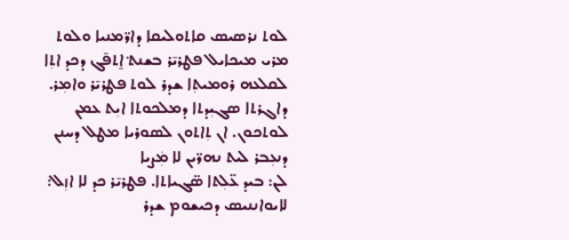ܠܘܬ ܢܪܣܝܣ ܩܐܬܘܠܝܩܐ ܕܐܪ̈ܡܢܝܐ ܘܠܘܬ ܡܪܝ ܡܝܟܐܝܠ ܦܛܪܝ̄ܪ ܒܫܢܬ݀ ܐ̱ܬܦ̄ܓ ܕܟܕ ܐܬܼܐ ܠܩܠܥܗ ܪܘܡܝܬܼܐ ܫܕܪ ܠܘܬ ܦܛܪܝ̄ܪ ܘܐܡܼܪ. ܕܐܓܪܬܐ ܣܓܝܼܕܬܐ ܕܡܠܟܘܬܐ ܐܝܼܬ ܥܡܢ ܠܘܬܟܘܢ. ܐܢ ܬܼܐܬܘܢ ܠܣܘܪܝܐ ܡܛܠ ܕܚܢܢ ܕܢܥܼܒܪ ܠܝܬ ܢܗܪ̈ܝܢ ܠܐ ܡܲܨܝܐ
ܠܢ: ܒܝܕ ܥ̈ܠܼܬܐ ܣ̈ܓܝܐܬܐ. ܦܛܪܝ̄ܪ ܟܕ ܠܐ ܐܙܼܠ: ܠܐܝܘܐܢܢܝܣ ܕܟܝܫܘܡ ܫܕܪ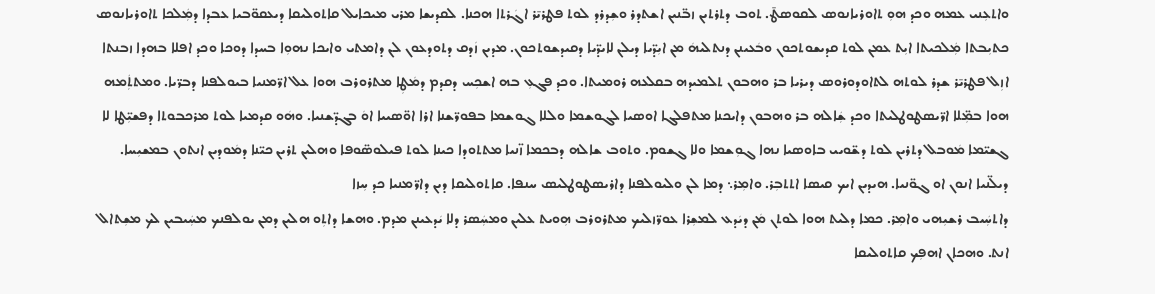ܘܐܬܥܼܢܝ ܥܡܗ ܘܟܕ ܗܘܼ ܬܐܘܪܝܐܢܘܣ ܠܩܘܣܛ̄. ܬܘܒ ܕܬܪܬܝܢ ܙܒ̈ܢܝܢ ܐܫܬܕܪ ܘܫܼܕܪܕ ܠܘܬ ܦܛܪܝ̄ܪ ܐܓܿܪܬܐ ܗܟܢܐ. ܠܩܕܝܫܐ ܡܪܝ ܡܝܟܐܝܠ ܩܐܬܘܠܝܩܐ ܕܝܥܩܘ̈ܒܝܐ ܥܒܕܐ ܕܡܲܠܟܐ ܬܐܘܪܝܐܢܘܣ ܟܬܝܼܒܬܐ ܡܲܠܟܝܬܐ ܐܝܼܬ ܥܡܢ ܠܘܬ ܩܕܝܫܘܬܟܘܢ ܘܒܿܥܝܢܢ ܕܢܬܠܝܗܿ ܡܢ ܐܝܼܕ̈ܝܐ ܕܝܠܢ ܠܐܝܕ̈ܝܐ ܕܩܝܕܫܘܬܟܘܢ. ܡܕܝܢ ܙܿܕܩ ܕܬܘܕܥܘܢ ܠܢ ܕܐܡܬܝ ܘܐܝܟܐ ܢܗܘܼܐ ܒܚܕܐ ܕܘܟܐ ܘܟܕ ܐܦܠܐ ܒܗܕܐ ܙܒܢܬܐ ܐܙܼܠ ܦܛܪܝ̄ܪ ܫܕܪ ܠܘܬܗ ܠܬܐܘܕܘܪܘܣ ܕܝܪܝܐ ܒܪ ܘܗܒܘܢ ܬܠܡܝܕܗ ܒܩܠܥܗ ܪܘܡܝܬܐ. ܘܟܕ ܦܓܥܼ ܒܗ ܐܫܟܼܚ ܕܩܕܡ ܕܡܿܛܼܐ ܡܬܪܘܪܒ ܗܘܐ ܥܠ ܐܪ̈ܡܢܝܐ ܒܝܘܠܦܢܐ ܕܒܪ̈ܝܐ. ܘܡܬܬܲܡܗ ܗܘܐ ܒܡܼ̈ܠܐ ܐܪ̈ܝܣܛܘܛܠܝܬܐ ܘܟܕ ܫܲܐܠܗ ܒܪ ܘܗܒܘܢ ܕܐܝܟܢܐ ܡܬܦܠܓܐ ܐܘܣܝܐ ܠܓܘܫܡܐ ܘܠܠܐ ܓܘܫܡܐ ܒܦܘܪ̈ܫܢܐ ܐܪܐ ܐܘ̈ܣܝܝܐ ܐܘܿ ܒܓܕ̈ܫܢܝܐ. ܘܗܿܘ ܩܕܡܝܐ ܠܘܬ ܡܪܟܒܘܬܐ ܕܦܫܝܼ̈ܛܐ ܠܐ ܓܫܝ̈ܡܐ ܡܿܘܒܠ ܕܬܪܝܢ ܠܘܬ ܕܫ̈ܘܝܝ ܒܐܘܣܝܐ ܢܗܐ ܓܘܼܫܡܐ ܘܠܐ ܓܫܘܡ. ܘܬܘܒ ܫܐܠܗ ܕܒܟܡܐ ܙ̈ܢܝܐ ܡܬܬܘܕܐ ܟܝܢܐ ܠܘܬ ܦܝܠܘܣ̈ܘܦܐ ܘܗܠܝܢ ܬܪܝܢ ܟܝ̈ܢܐ ܕܡܿܘܕܝܢ ܐܢܬܘܢ ܒܡܫܝܼܚܐ. ܕܝܠ̈ܢܝܐ ܐܢܘܢ ܐܘ ܓܘ̈ܢܝܐ. ܗܝܕܝܢ ܐܝܟ ܩܝܣܐ ܐܬܬܒܼܪ. ܘܐܡܼܪ܆ ܕܡܐ ܠܢ ܘܠܝܘܠܦܢܐ ܕܐܪܝܣܛܘܛܠܝܣ ܚܢܦܐ. ܩܐܬܘܠܝܩܐ ܕܝܢ ܕܐܪ̈ܡܢܝܐ ܟܕ ܚܼܙܐ
ܕܐܬܚܲܝܒ ܪܫܝܼܗܝ ܘܐܡܼܪ. ܟܡܐ ܕܠܝܬ ܗܘܐ ܠܘܬܢ ܡܿܢ ܕܝܿܕܥ ܠܡܫܼܪܐ ܥܘܪ̈ܙܠܝܟ ܡܬܪܘܪܒ ܗܼܘܝܬ ܥܠܝܢ ܘܡܚܲܣܪ ܕܠܐ ܝܿܕܥܝܢܢ ܡܕܡ. ܘܗܫܐ ܕܐܬܼܘ ܗܠܝܢ ܕܡܢ ܝܘܠܦܢܟ ܡܚܲܝܒܝܢ ܠܟ ܡܫܼܬܐܠ ܐܢܬ. ܘܗܟܐܢ ܐܗܦܼܟ ܩܐܬܘܠܝܩܐ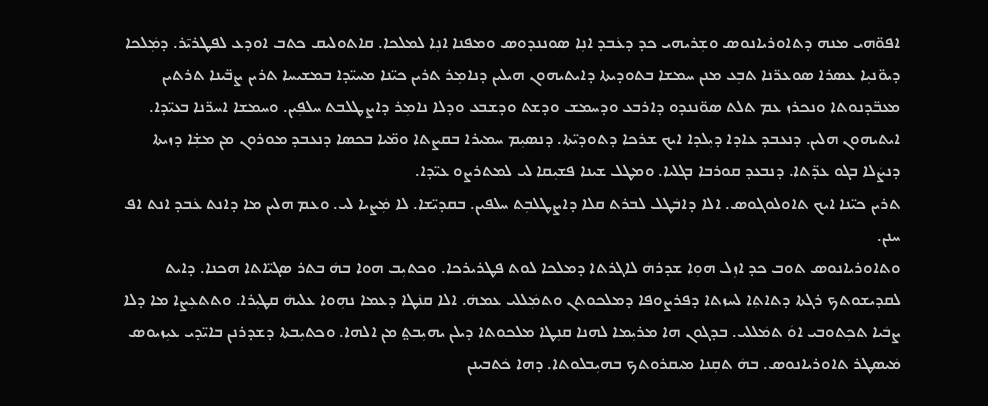ܐܦܘ̈ܗܝ ܡܢܗ ܕܬܐܘܪܝܐܢܘܣ ܘܫܼܪܝܗܝ ܟܕ ܕܥܿܒܕ ܐܢܼܐ ܣܘܢܢܕܘܣ ܘܡܦܢܐ ܐܢܼܐ ܠܡܠܟܐ. ܩܐܬܘܠܝܩ ܟܬܒ ܐܘܕܥ ܠܦܛܪܝ̄ܪ. ܕܡܲܠܟܐ ܕܝܘ̈ܢܝܼܐ ܥܣܪܐ ܣܘܥܪ̈ܢܐ ܬܒܼܥ ܡܢܢ ܚܡܫܐ ܒܬܘܕܝܬܐ ܕܐܝܬܝܗܘܢ ܗܝܠܝܢ ܕܢܐܡܼܪ ܬܪܝܢ ܟܝ̈ܢܐ ܡܚܝ̈ܕܐ ܒܡܫܝܚܐ ܬܪܝܢ ܨܒ̈ܝܢܐ ܬܪܬܝܢ ܡܥܒ̈ܕܢܘܬܐ ܘܢܟܪܙ ܥܡ ܬܠܬ ܣܘ̈ܢܢܕܘ ܕܐܪܒܥ ܘܕܚܡܫ ܘܕܫܬ ܘܕܫܒܥ ܘܕܠܐ ܢܐܡܼܪ ܕܐܨܛܠܒܬ ܚܠܦܼܝܢ. ܘܚܡܫܐ ܐܚܪ̈ܢܐ ܒܥܝ̈ܕܐ. ܐܝܬܝܗܘܢ ܗܠܝܢ. ܕܢܥܒܕ ܥܐܕܐ ܕܝܼܠܕܐ ܐܝܟ ܫܪܟܐ ܕܬܘܕܝ̈ܬܐ. ܕܢܣܝܼܡ ܚܡܝܪܐ ܒܩܨܬܐ ܘܡ̈ܝܐ ܒܟܣܐ ܕܢܥܒܕ ܡܘܪܘܢ ܡܢ ܡܫܼ̇ܐ ܕܙܝܬܐ ܕܢܨܿܠܐ ܒܓܘ ܥܕ̈ܬܐ. ܕܢܒܥܕ ܩܘܪܒܐ ܒܓܠܝܐ. ܘܡܛܠ ܫܝܢܐ ܦܫܝܼܩܐ ܠܝ ܠܡܬܪܨܘ ܥܝ̈ܕܐ.
ܬܪܝܢ ܟܝ̈ܢܐ ܐܝܟ ܬܐܘܠܘܓܘܣ. ܐܠܐ ܕܐܒܿܛܠ ܠܒܪܬ ܩܠܐ ܕܐܨܛܠܒܼܬ ܚܠܦܝܢ. ܒܩܕܝ̈ܫܐ. ܠܐ ܡܲܨܝܐ ܠܝ. ܘܥܡ ܗܠܝܢ ܡܐ ܕܐܢܬ ܥܿܒܕ ܐܢܬ ܐܦ ܚܢܢ.
ܘܬܐܘܪܝܐܢܘܣ ܬܘܒ ܟܕ ܐܙܼܠ ܗܘܼܐ ܫܕܪܗܿ ܠܐܓܪܬܐ ܕܡܠܟܐ ܠܘܬ ܦܛܪܝܪܟܐ. ܘܟܬܝܼܒ ܗܘܐ ܒܗܿ ܒܬܪ ܣܓܝ̈ܐܬܐ ܗܟܢܐ. ܕܐܝܬ ܠܩܕܝܫܘܬܟ ܪܓܬܐ ܕܬܐܬܼܐ ܠܚܙܬܐ ܕܦܪܨܘܦܐ ܕܡܠܟܘܬܢ ܘܬܡܲܠܠܝ ܥܡܗܿ. ܐܠܐ ܩܢܿܛܐ ܕܥܡܐ ܢܗܼܘܐ ܥܠܝܗܿ ܩܛܝܼܪܐ. ܘܬܬܥܼܨܐ ܡܐ ܕܠܐ ܨܒܿܝܐ ܬܟܼܬܘܒܝ ܐܘܿ ܬܡܿܠܠܝ. ܒܕܓܘܢ ܗܐ ܡܪܝܼܡܐ ܠܗܢܐ ܩܢܼܛܐ ܡܠܟܘܬܐ ܕܝܠܢ ܝܗܝܼܒܬ݀ ܡܢ ܐܠܗܐ. ܘܟܬܝܼܒܬܐ ܕܫܕܪܢܢ ܒܐܝ̈ܕܝ ܥܝܼܙܝܘܣ ܡܿܝܣܛܪ ܬܐܘܪܝܐܢܘܣ. ܒܗܿ ܬܩܼܢܐ ܡܝܩܪܘܬܟ ܒܗܝܼܒܠܘܬܐ. ܕܗܐ ܟܿܬܒܝܢܢ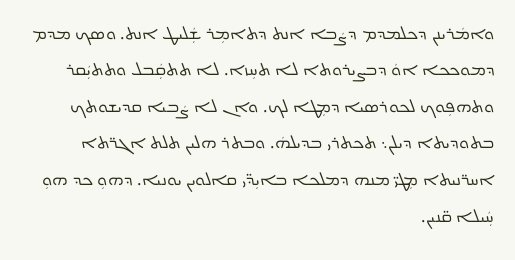ܘܐܡܿܪܝܢܢ ܕܟܠܡܕܡ ܕܨܿܒܐ ܐܢܬ ܕܬܐܡܼܪ ܫܲܠܝܛ ܐܢܬ. ܘܣܟ ܡܕܡ ܕܡܘܟܟܐ ܐܘܿ ܕܒܨܝܪܘܬܐ ܠܐ ܬܚܼܙܐ. ܠܐ ܬܬܩܲܒܠ ܘܬܬܝܲܩܪ ܘܬܗܦܼܘܟ ܠܟܘܪܣܝܐ ܕܡܼܛܐ ܠܟ. ܘܐܢ ܠܐ ܨܿܒܝܐ ܩܕܝܫܘܬܟ ܒܬܘܕܝܬܐ ܕܝܠܢ܆ ܬܟܬܪܝ ܒܕܝܠܗܿ. ܘܒܬܪ ܗܠܝܢ ܬܠܬ ܐܓܪ̈ܬܐ ܐܚܪ̈ܢܝܬܐ ܡܼܛܝ̈ ܡܢܗ ܕܡܠܟܐ ܒܐܝܼܕ̈ܝ ܩܐܠܘܝܢ ܝܘܢܝܐ. ܕܗܘܼ ܟܕ ܗܘܼ ܚܲܝܠܐ ܩ̈ܢܝܢ.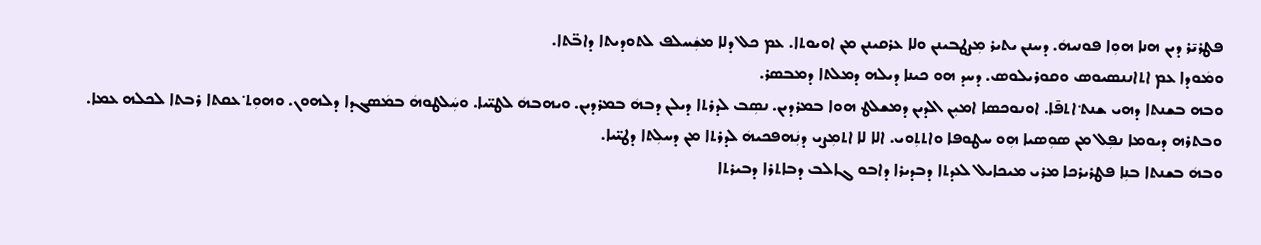ܦܛܪܝ̄ܪ ܕܝܢ ܗܢܐ ܗܘܼܐ ܦܘܢܝܗܿ. ܕܚܢܢ ܝܬܝܪ ܡܼܨܛܒܝܢܢ ܘܠܐ ܥܪܩܝܢܢ ܡܢ ܐܘܝܘܬܐ. ܥܡ ܟܠ ܕܠܐ ܡܫܲܚܠܦ ܠܬܘܕܝܬܐ ܕܐܒ̈ܬܐ.
ܘܡܿܘܕܐ ܥܡ ܐܬܐܢܢܣܝܘܣ ܘܩܘܪܝܠܘܣ. ܕܚܕ ܗܘ ܟܝܢܐ ܕܝܠܗ ܕܡܠܬܐ ܕܡܒܣܪ.
ܘܒܗ ܒܫܢܬܐ ܕܗܝ ܫܢܬ݀ ܐܬܦ̄ܐ. ܐܘܢܘܟܣܐ ܐܡܝܼܢ ܐܠܕܝܢ ܕܡܫܠܛ ܗܘܐ ܒܡܪܕܝܢ. ܢܣܼܒ ܠܕܪܬܐ ܕܝܠܢ ܕܒܗܿ ܒܡܪܕܝܢ. ܘܝܗܒܗܿ ܠܛܝ̈ܝܐ. ܘܚܲܠܛܘܗܿ ܒܡܿܣܓܕܐ ܕܠܗܘܢ. ܘܗܘܼܬ݀ ܥܩܬܐ ܪܒܬܐ ܠܟܠܗ ܥܡܐ. ܘܒܬܪܗ ܕܝܘܡܐ ܢܦܼܠ ܡܢ ܣܘܼܣܝܐ ܗܼܘ ܚܛܘܦܐ ܘܐܬܬܼܘܝ. ܐܠܐ ܠܐ ܐܬܡܼܨܝ ܕܢܲܗܦܟܝܗܿ ܠܕܪܬܐ ܡܢ ܕܚܠܼܬܐ ܕܛܝ̈ܝܐ.
ܘܒܗܿ ܒܫܢܬܐ ܒܢܼܐ ܦܛܪܝܪܟܐ ܡܪܝ ܡܝܟܐܝܠ ܠܥܕܬܐ ܕܒܕܝܪܐ ܕܐܒܘ ܓܐܠܒ ܕܒܐܬܪܐ ܕܒܝܪܬܐ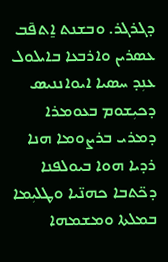ܕܓܪܓܪ. ܘܒܫܢܬ ܐ̱ܬܦ̄ܒ ܥܣܪܝܢ ܘܐܪܒܥܐ ܒܐܝܠܘܠ ܥܢܼܕ ܚܣܝܐ ܐܝܘܐܢܢܝܣ ܕܟܝܼܫܘܡ ܒܥܘܡܪܐ ܕܡܪܝ ܒܪܨܘܡܐ ܗܢܐ ܪܕܝܐ ܗܘܐ ܒܝܘܠܦܢܐ ܕܟ̈ܬܒܐ ܟܗܢ̈ܝܐ ܘܛܠܝܼܡܐ ܒܡܠܬܐ ܘܡܫܡܗܐ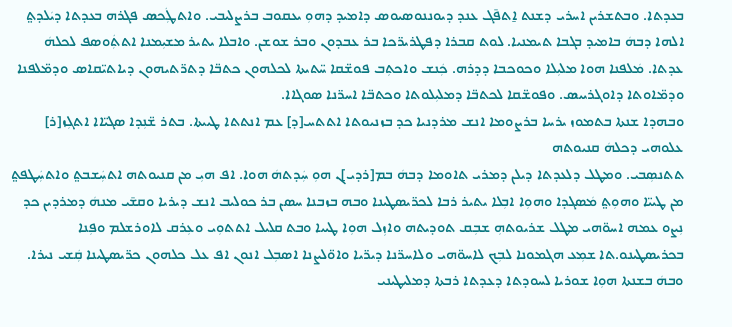ܒܥܕܬܐ. ܘܒܬܫܪܝܢ ܐܚܪܝ ܕܫܢܬ ܐ̱ܬܦ̄ܓ ܥܢܕ ܕܝܘܢܢܘܣܝܘܣ ܕܐܡܝܕ ܕܗܘܼ ܝܥܩܘܒ ܒܪܨܠܝܒܝ. ܘܐܬܛܲܟܣ ܦܓܪܗ ܒܥܕܬܐ ܕܝܿܠܕܬ݀ ܐܠܗܐ ܕܒܗܿ ܒܐܡܝܕ ܒܓܒܐ ܬܝܡܢܝܐ. ܠܘܬ ܩܒܪܐ ܕܦܛܪܝܪ̈ܟܐ ܒܪ ܥܒܕܘܢ ܘܒܪ ܫܘܫܢ. ܘܐܒܠܐ ܝܬܝܪ ܡܫܝܼܡܢܐ ܐܬܬܲܘܣܦ ܠܟܠܗܿ ܥܕܬܐ. ܡܿܠܦܢܐ ܗܘܐ ܡܠܝܼܠܐ ܘܟܘܟܒܐ ܕܕܪܗ. ܟܲܢܫ ܘܐܟܬܼܒ ܦܘܫ̈ܩܐ ܚ̈ܬܝܬܐ ܠܟܠܗܘܢ ܟܬܒ̈ܐ ܕܬܪ̈ܬܝܗܘܢ ܕܝܐܬܝ̈ܩܐܣ ܘܕܡ̈ܠܦܢܐ
ܘܕܡ̈ܐܘܬܐ ܕܐܘܓܪܝܝܣ. ܘܦܘܫ̈ܩܐ ܠܟܬܒ̈ܐ ܕܡܠܝܼܠܘܬܐ ܘܟܬܒ̈ܐ ܐܚܪ̈ܢܐ ܣܘܓܐܐ.
ܘܒܗܕܐ ܫܢܬܐ ܒܬܡܘܙ ܝܪܚܐ ܒܪܨܘܡܐ ܐܢܫ ܡܪܕܢܝܐ ܟܕ ܒܙܢܝܘܬܐ ܐܬܬܚ[ܕ] ܥܡ ܐܢܬܬܐ ܛܝܝܬܐ. ܒܬܪ ܫ̈ܢܼܕܐ ܣܓܝ̈ܐܐ ܐܬܓܼܙ[ܪ] ܥܠܘܗܝ ܕܟܠܗܿ ܩܢܝܘܬܗ
ܬܬܢܣܼܒܝ. ܘܡܛܠ ܕܠܥܕܬܐ ܕܝܠܢ ܕܡܪܝ ܬܐܘܡܐ ܕܒܗܿ ܒܡ[ܪܕܝ]ܢ ܗܘܼ ܚܲܕܬܗܿ ܗܘܐ. ܐܦ ܗܝܼ ܡܢ ܩܢܝܘܬܗ ܐܬܚܲܫܒܬ݀ ܘܐܬܚܲܛܦܬ݀ ܡܢ ܛܝܝ̈ܐ ܘܗܘܼܬ݀ ܡܿܣܓܕܐ ܘܗܘܼܐ ܐܒܼܠܐ ܝܬܝܪ ܪܒܐ ܠܟܪ̈ܝܣܛܝܢܐ ܘܒܗ ܒܙܒܢܐ ܚܣܢ ܒܪ ܟܘܠܝܒ ܐܢܫ ܕܝܪܝܐ ܘܩܫ̄ܝ ܡܢܗܿ ܕܡܪܕܝܢ ܟܕ ܢܼܨܘ ܥܡܗ ܐܚܘ̈ܗܝ ܡܛܠ ܫܪܝܘܬܗܼ ܫܒܼܩ ܬܘܕܝܬܗ ܘܐܙܼܠ ܗܘܼܐ ܛܝܝܐ ܘܒܬ ܩܠܝܠ ܐܬܬܘܼܝ ܘܥܼܪܩ ܠܐܘܪܫܠܡ ܘܦܼܢܐ ܒܟܪܝܣܛܝܢܘ.ܬܐ ܫܡܼܥ ܗܓܡܘܢܐ ܠܒܼܟ ܠܐܚܘ̈ܗܝ ܘܠܐܚܪ̈ܢܐ ܕܝܪ̈ܝܐ ܘܐܘ̈ܠܨܢܐ ܐܣܒܼܠ ܐܢܘܢ ܐܦ ܥܠ ܟܠܗܘܢ ܟܪ̈ܝܣܛܝܢܐ ܩܲܫܝ ܢܝܪܐ.
ܘܒܗܿ ܒܫܢܬܐ ܗܘܼܐ ܫܘܪܝܐ ܠܚܘܕܬܐ ܕܥܕܬܐ ܪܒܬܐ ܕܡܠܝܛܝܢܝ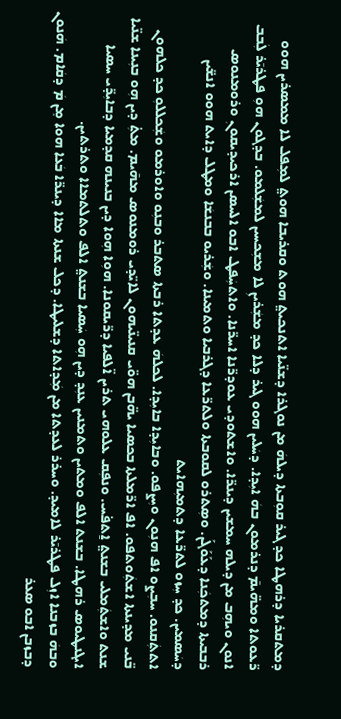ܕܡܬܩܪܝܐ ܕܪܗܛܐ ܟܕ ܓܝܪ ܩܘܼܒܬܐ ܕܝܠܗܿ ܡܢ ܢܘܓܪܐ ܕܫܢ̈ܝܐ ܐܬܢܟܝܬ݀ ܗܘܬ ܘܩܪܝܒܐ ܗܘܬ݀ ܠܡܼܦܠ ܠܐ ܡܡܣܪܝܢ ܗܘܘ ܪ̈ܥܘܬܐ ܘܡܗ̈ܝܡ̄ ܕܢܪܡܘܢ ܒܗܿ ܐܝܼܕܐ. ܕܚܿܠܝܢ ܗܘܘ ܓܝܪ ܕܠܐ ܟܕ ܡܫܲܪܝܢܼ ܠܐ ܡܫܼܟܚܝܢ ܠܡܫܲܠܡܘ. ܒܕܓܘܢ ܗܘܼ ܦܛܪܝ̄ܪ ܠܲܒܒ ܐܢܘܢ ܘܝܗܼܒ ܡܢ ܕܝܠܗ ܚܡܫܝܢ ܕܝܢܪ̈ܐ. ܘܐܫܬܘܕܝ ܥܘܕܪ̈ܢܐ ܐܚܪ̈ܢܐ. ܘܐܬܚܲܦܛ ܐܒܘ ܐܠܚܣܢ ܐܪܟܝܕܝܩܘܢܼ ܘܪܘܡܢܘܣ ܪܒܒܝܬܐ ܕܡܬܟܲܢܐ ܕܥܰܘܰܓܰܢ. ܘܣܼܬܪܘ ܠܩܘܒܬܐ ܘܠܬܪ̈ܥܐ ܕܓܪܒܝܐ ܘܬܡܝܢܐ. ܘܫܲܪܝܘ ܒܒܢܫܿܐ ܘܡܛܠ ܕܐܝܬ ܗܘܘ ܐܢܫ̈ܝܢ ܕܚܿܣܡܝܢ. ܟܕ ܚܼܙܘ ܠܬܪ̈ܥܐ ܕܬܡܝܼܗܐܝܬ
ܐܬܬܲܩܢܘ. ܚܒܼܨܘ ܐܦ ܗܢܼܘܢ ܘܝܼܨܦܘ. ܘܒܐܝܼܕܐ ܒܐܝܼܕܐ. ܠܟܠܗܿ ܥܕܬܐ ܪܒܬܐ ܣܬܒܪ ܘܒܢܼܘ ܘܐܘܪܡܘ ܘܫܲܟܠܠܘܼ ܟܕ ܟܠܗܘܢ ܒ̈ܢܝ ܡܕܝܢܬܐ ܐܫܬܲܘܬܦܘ. ܐܦ ܐܪ̈ܡܠܬܐ ܒܟܣܝܐ ܝܗ̈ܒܢ ܗܘ̈ܝ ܩܢܝܢ̈ܝܗܘܢ ܠܐܝ̈ܕܝ ܪܘܡܢܘܣ ܡܗ̄ܝܡ. ܡܬܼ̇ ܕܝܢ ܗܼܘ ܒܢܼܝܢܐ ܫܢ̈ܝܐ ܫܢܬ ܘܐܫܬܲܡܠܝ ܒܫܢܬ݀ ܐ̱ܬܦ̇ܚ. ܘܢܦܼܩ ܥܠܘܗܝ ܬܪܝܢ ܐ̈ܠܦܝܐ ܕܪ̈ܝܩܘܢܐ. ܗܘܼܐ ܗܼܘܐ ܕܝܢ ܒܢܝܢܗ ܩܕܡܝܐ ܕܒܐܝܼܕ̈ܝ ܚܣܝܐ ܐܝܓܢܛܝܘܣ ܪܗܛܐ. ܒܫܢܬ ܐܠܦ ܘܡܬܝܢ ܘܬܡܢܝܢ ܥܢܼܕ ܕܝܢ ܗܼܘ ܚܲܣܝܐ ܒܫܢܬ݀ ܐܠܦ ܘܬܠܬܡܐܐ ܘܬܪܬܝܢ.
ܘܒܗܿ ܒܙܒܢܐ ܐܙܼܠ ܦܛܪܝ̄ܪ ܠܐܡܝܕ. ܘܚܪܪ ܠܥܕܬܐ ܡܢ ܡܲܕܐܬܐ ܕܫܠܝܛܐ. ܕܟܠ ܫܢܬܐ ܡܐܐ ܕܝܢܪ̈ܐ ܒܿܥܐ ܗܘܐ ܡܸܢ ܡܿ ܕܩܿܐܡ. ܗܿܢܘܢ ܕܒܙܒܢ ܐܒܘ ܣܥܪ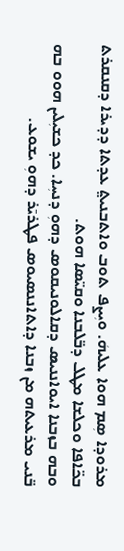ܡܪܘܕܐ ܣܼܡ ܗܘܐ ܥܠܝܗܿ. ܘܝܼܨܦ ܬܘܒ ܘܐܬܒܢܝܬ݀ ܥܕܬܐ ܕܕܝܪܐ ܕܩܢܩܪܬ ܒܟ̈ܐܦܐ ܘܟܠܫܐ ܡܛܠ ܕܒ̈ܠܒܢܐ ܘܩܝ̈ܣܐ ܗܘܬ.
ܘܒܗ ܒܙܒܢܐ ܐܝܘܐܢܢܝܣ ܕܩܐܠܘܢܝܩܘܣ ܕܗܘܼ ܕܢܚܼܐ. ܟܕ ܟܫܝܼܠܝܢ ܗܘܘ ܒܗ ܒ̈ܢܝ ܡܪܥܝܬܗ ܡܢ ܙܒܢܐ ܕܐܬܐܢܢܣܝܘܣ ܦܛܪܝ̄ܪ ܕܗܘܼ ܝܫܘܥ.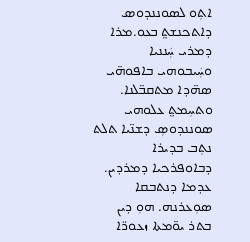ܐܬܼܘ ܠܣܘܢܢܕܘܣ ܕܐܬܟܢܫܬ݀ ܒܥܘ.ܡܪܐ ܕܡܪܝ ܚܲܢܢܝܐ ܘܚܲܝܒܘܗܝ ܒܐܦܘܗ̈ܝ ܣܗ̈ܕܐ ܡܬܩܒ̈ܠܢܐ. ܘܬܚܼܡܬ݀ ܥܠܘܗܝ ܣܘܢܢܕܘܣܼ ܕܫܢ̈ܝܐ ܬܠܬ ܢܬܼܒ ܒܕܝܪܐ ܕܒܐܘܦܪܟܝܐ ܕܡܪܕܝܢ. ܥܕܡܐ ܕܢܬܒܩܐ ܣܘܼܥܪܢܗ. ܗܘܼ ܕܝܢ ܒܬܪ ܝܘ̈ܡܬܐ ܙܥܘܪ̈ܐ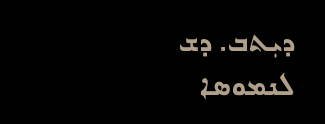ܕܝܼܬܒ. ܕܫ
ܠܢܡܘܣܐ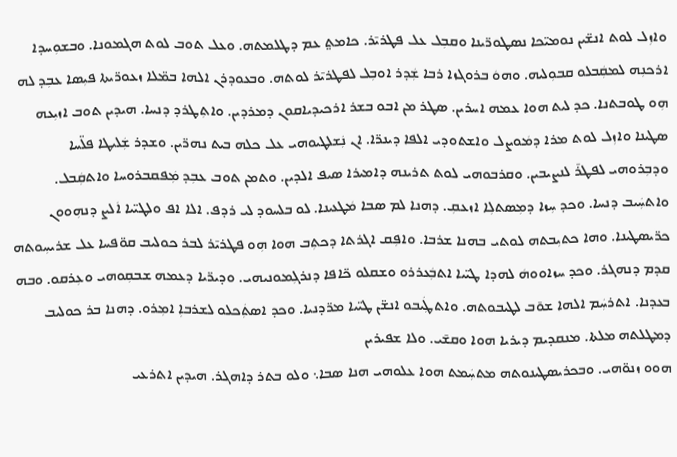ܘܐܙܼܠ ܠܘܬ ܐܢܫ̈ܝܢ ܢܘܡܝ̈ܟܐ ܢܣܛܘܪ̈ܝܢܐ ܘܩܒܼܠ ܥܠ ܦܛܪܝ̄ܪ. ܟܐܡܬ݀ ܥܡ ܕܛܠܡܬܗ. ܘܥܠ ܬܘܒ ܠܘܬ ܗܓܡܘܢܐ. ܘܒܫܘܼܚܕܐ ܐܪܟܢܼܗ ܠܡܩܲܒܠܘ ܩܒܘܼܠܝܗ. ܘܗܘܿ ܒܪܘܓܙܐ ܪܒܐ ܫܲܕܪ ܐܘܒܼܠ ܠܦܛܪܝ̄ܪ ܠܘܬܗ. ܘܒܥܘܕܪܢ ܐܠܗܐ ܒܡ̈ܠܐ ܙܥܘܪ̈ܝܬܐ ܦܝܼܣܐ ܥܒܼܕ ܠܗ ܗܼܘ ܛܘܒܬܢܐ. ܟܕ ܠܝܬ ܗܘܐ ܥܡܗ ܐܚܪܝܢ. ܣܛܪ ܡܢ ܐܒܘ ܒܫܪ ܐܪܟܝܕܝܐܩܘܢ ܕܡܪܕܝܢ. ܘܐܬܼܛܪܕ ܕܢܚܐ. ܗܝܕܝܢ ܬܘܒ ܐܙܝܼܥܗ ܣܛܝܢܐ ܘܐܙܼܠ ܠܘܬ ܡܪܐ ܕܡܿܘܨܠ ܘܐܫܬܘܕܝ ܐܠܦܐ ܕܝܢܪ̈ܐ. ܐܢ ܢܲܫܠܛܝܘܗܝ ܥܠ ܟܠܗ ܒܝܬ ܢܗܪ̈ܝܢ. ܘܫܕܪ ܫܲܠܝܛܐ ܦܠ̈ܚܐ ܘܕܒܼܪܘܗܝ ܠܦܛܪ̄ ܠܢܨܝܒܝܢ. ܘܩܪܒܘܗܝ ܠܘܬ ܬܪܝܢܗ ܕܐܡܝܪܐ ܣܝܦ ܐܠܕܝܢ. ܘܬܡܢ ܬܘܒ ܥܒܼܕ ܡܲܦܩܒܪܘܚܐ ܘܐܬܩܲܒܠ. ܘܐܬܚܲܝܒ ܕܢܚܐ. ܘܟܕ ܚܼܙܐ ܕܡܼܣܬܠܼܐ ܐܙܥܩܼ. ܕܗܢܐ ܠܡ ܣܒܐ ܡܿܛܥܝܢܐ. ܠܘ ܒܠܚܘܕ ܠܝ ܪܕܦ. ܐܠܐ ܐܦ ܘܠܛܝ̈ܝܐ ܐܿܠܨ ܕܢܗܼܘܘܢ ܟܪ̈ܝܣܛܝܢܐ. ܘܗܐ ܟܬܝܼܒܬܗ ܠܘܬܝ ܒܗܢܐ ܫܪܒܐ. ܘܐܦܼܩ ܐܓܪܬܐ ܕܟܬܼܒ ܗܘܐ ܗܼܘ ܦܛܪܝ̄ܪ ܠܒܪ ܟܘܠܝܒ ܩܘ̈ܦܚܐ ܥܠ ܫܪܝܚܼܘܬܗ ܩܕܡ ܕܢܗܓܪ. ܘܟܕ ܚܙܐܘܘܗܿ ܠܗܕܐ ܛܝ̈ܝܐ ܐܬܒܲܥܪܪܘ ܘܫܩܠܘ ܟ̈ܐܦܐ ܕܢܪܓܼܡܘܢܝܗܝ. ܘܕܝܪ̈ܝܐ ܕܥܡܗ ܫܒܩܼܘܗܝ ܘܥܼܪܩܘ. ܘܒܗ ܒܥܕܢܐ. ܐܬܪܚܲܡ ܐܠܗܐ ܫܘ̄ܒ ܠܛܝܒܘܬܗ. ܘܐܬܛܲܝܒܘ ܐܢܫ̈ܢ ܛܝ̈ܝܐ ܡܪ̈ܕܢܝܐ. ܘܟܕ ܐܣܬܲܟܠܘ ܠܫܪܒܐܼ ܐܡܼܪܘ. ܕܗܢܐ ܒܪ ܟܘܠܝܒ ܕܡܛܠܬܗ ܡܠܬܐ. ܡܢܩܕܝܡ ܕܝܪܝܐ ܗܘܐ ܘܩܫ̄ܝ. ܘܠܐ ܫܦܝܪܝܢ
ܗܘܘ ܙܢܘ̈ܗܝ. ܘܒܟܪܝܣܛܝܢܘܬܗ ܡܬܚܲܡܬ ܗܘܐ ܥܠܘܗܝ ܗܢܐ ܣܒܐ܆ ܘܠܘ ܒܬܪ ܕܐܗܓܪ. ܗܝܕܝܢ ܐܬܪܥܝ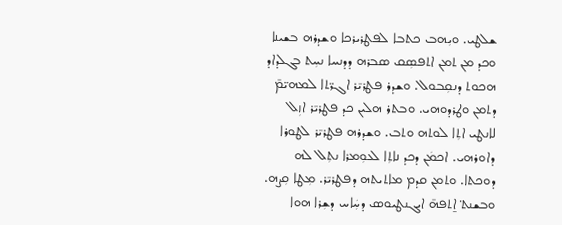ܫܠܛܝ. ܘܝܼܗܒ ܟܬܒܐ ܠܦܛܪܝܪܟܐ ܘܫܕܪܗ ܒܫܝܢܐ ܘܟܕ ܡܢ ܬܡܢ ܐܬܦܣܼܩ ܣܒܪܗ ܕܕܢܚܐ ܢܚܼܬ ܒܓܠܕܐܕ ܗܟܘܬ ܕܢܩܼܒܘܠ. ܘܫܕܪ ܦܛܪܝ̄ܪ ܐܓܪ̈ܬܐ ܠܡܗܝ̈ܡ̄ ܕܬܡܢ ܘܛܪܕܘܗܝ. ܘܒܬܪ ܗܠܝܢ ܟܕ ܦܛܪܝ̄ܪ ܐܙܼܠ ܠܐܢܛܝ ܐܬܼܐ ܠܘܬܗ ܘܬܒ. ܘܫܕܪܗ ܦܛܪܝ̄ܪ ܠܛܘܪܐ ܕܐܘܪܗܝ. ܐܟܡܿܢ ܕܟܕ ܢܐܬܼܐ ܠܥܘܼܡܪܐ ܢܬܼܠ ܠܗ ܕܘܟܬܐ. ܘܬܡܢ ܩܕܡ ܡܐܬܝܬܗ ܕܦܛܪܝ̄ܪ. ܡܼܛܐ ܩܼܨܗ.
ܘܒܫܢܬ݀ ܐ̱ܬܦܗ̄ ܐܝܓܢܛܝܘܣ ܕܚܲܐܚ ܕܫܼܪܐ ܗܘܐ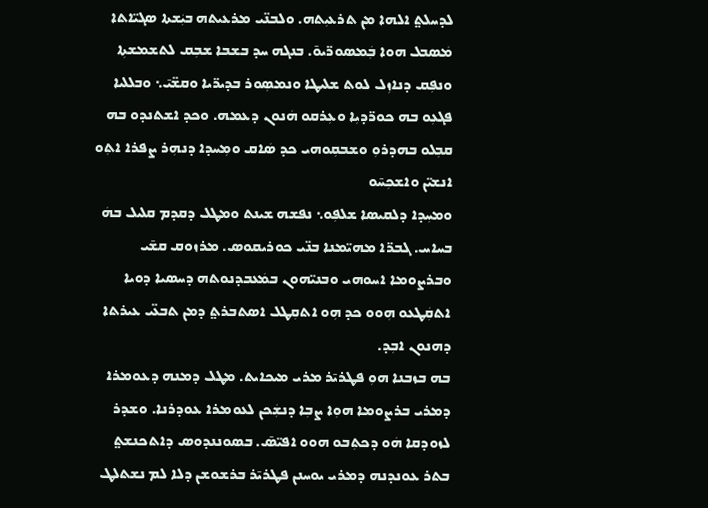ܠܕܚܠܬ݀ ܐܠܗܐ ܡܢ ܬܪܥܝܼܬܗ. ܘܠܒܢ̈ܝ ܡܪܥܝܬܗ ܒܝܲܫܬܐ ܣܓܝ̈ܐܬܐ ܡܿܣܒܠ ܗܘܐ ܒܲܡܣܘܪ̈ܝܘ̄. ܒܢܓܗ ܚܕ ܒܫܒܐ ܫܒܼܩ ܠܬܫܡܫܬܼܐ ܘܢܦܼܩ ܕܢܐܙܼܠ ܠܘܬ ܫܠܝܛܐ ܘܢܡܣܼܘܪ ܒܕܝܪ̈ܝܐ ܘܩܫ̈ܝ̄܆ ܘܒܠܠܝܐ ܦܓܥܼܘ ܒܗ ܟܘܪ̈ܕܝܼܐ ܘܥܼܪܩܘ ܗܿܢܘܢ ܕܥܡܗ. ܘܟܕ ܐܫܬܢܕܘ ܒܗ ܩܒܼܠܘ ܒܗܕܪܘܼ ܘܫܒܩܼܘܗܝ ܟܕ ܣܿܐܩ ܘܡܼܚܕܐ ܕܢܗܼܪ ܨܦܪܐ ܐܬܼܘ ܐܢܫܝ̈ܢ ܘܐܫܟܼܚ̄ܘ
ܘܡܚܼܕܐ ܕܠܩܝܣܐ ܫܠܦܼܘ܆ ܢܦܫܗ ܫܝܢܬ ܘܡܛܠ ܕܩܕܡ ܩܠܝܠ ܒܗܿ ܒܚܐܚ. ܓܒܪ̈ܐ ܡܗܝ̈ܡܢܐ ܒܢ̈ܝ ܟܘܪܝܩܘܣ. ܡܪܙܘܩ ܩܫ̄ܝ ܘܒܪܨܘܡܐ ܐܚܘܗܝ ܘܒܢܝ̈ܗܘܢ ܒܡܿܥܒܕܢܘܬܗ ܕܚܣܝܐ ܕܘܝܐ ܐܬܩܲܛܥܘ ܗܼܘܘ ܟܕ ܗܼܘ ܐܬܩܼܛܠ ܐܣܬܒܪܬ݀ ܕܡܢ ܬܒܥ̈ܝ ܥܝܪܬܐ ܕܗܢܘܢ ܐܒܼܕ.
ܒܗ ܒܙܒܢܐ ܗܘܼ ܦܛܪܝ̄ܪ ܡܪܝ ܡܝܟܐܝܬ. ܡܛܠ ܕܡܢܗ ܕܥܘܡܪܐ ܕܡܪܝ ܒܪܨܘܡܐ ܗܘܼܐ ܨܒܼܐ ܕܢܫܲܟܢ ܠܥܘܡܪܐ ܥܘܕܪܢܐ. ܘܫܕܪ ܠܙܘܕܩܐ ܗܿܘ ܕܟܬܼܒܘ ܗܘܘ ܐܦܝ̈ܣ̄. ܒܣܘܢܢܕܘܣ ܕܐܬܟܢܫܬ݀ ܒܬܪ ܥܘܢܕܢܗ ܕܡܪܝ ܝܘܚܢܢ ܦܛܪܝ̄ܪ ܒܪܫܘܫܢ ܕܠܐ ܠܡ ܢܫܬܠܛ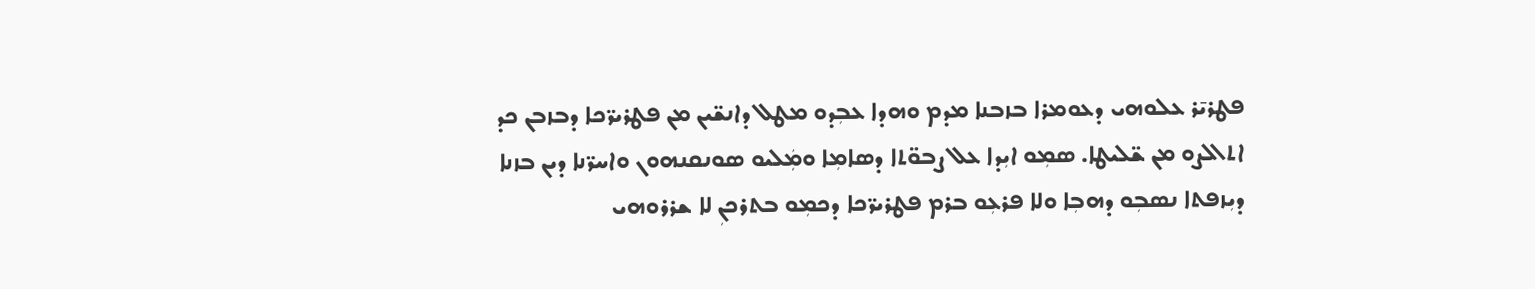ܦܛܪܝ̄ܪ ܥܠܘܗܝ ܕܥܘܡܪܐ ܒܙܒܢܐ ܡܕܡ ܘܗܕܐ ܥܒܼܕܘ ܡܛܠ ܕܐܢܫ̈ܝܢ ܡܢ ܦܛܪܝܪ̈ܟܐ ܕܒܙܒܢ ܟܕ ܐܬܐܠܨܘ ܡܢ ܫ̈ܠܝܛܐ. ܣܡܼܘ ܐܝܼܕܐ ܥܠ ܨܒܘ̈ܬܐ ܕܣܐܡܼܐ ܘܡܲܠܝܘ ܣܘܢܩܢܗܘܢ ܘܐܚܪ̈ܢܐ ܕܝܢ ܒܙܢܐ ܕܝܼܙܦܬܐ ܢܣܒܼܘ ܕܗܒܼܐ ܘܠܐ ܦܪܥܼܘ ܒܪܡ ܦܛܪܝܪ̈ܟܐ ܕܟܡܼܘ ܒܬܪܟܢܼ ܠܐ ܫܪܪܘܗܝ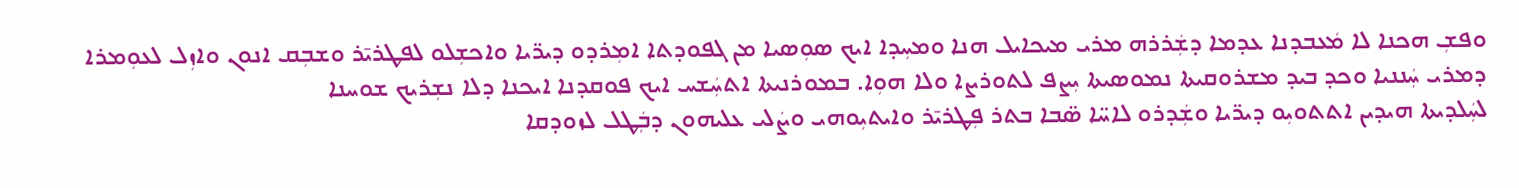ܘܦܫܼ ܗܟܢܐ ܠܐ ܡܿܥܒܕܢܐ ܥܕܡܐ ܕܫܲܪܪܗ ܡܪܝ ܡܝܟܐܝܠ ܗܢܐ ܘܡܚܼܕܐ ܐܝܟ ܣܘܼܣܝܐ ܡܢ ܓܦܘܕܬܐ ܐܡܼܪܕܘ ܕܝܪ̈ܝܐ ܘܐܟܫܼܠܘ ܠܦܛܪܝ̄ܪ ܘܫܒܼܩ ܐܢܘܢ ܘܐܙܼܠ ܠܥܘܼܡܪܐ ܕܡܪܝ ܚܲܢܢܝܐ ܘܟܕ ܒܝܕ ܡܫܪܘܩܝܬܐ ܢܡܘܣܝܬܐ ܝܼܨܦ ܠܬܘܪܨܐ ܘܠܐ ܗܘܼܐ. ܒܡܘܪܢܝܬܐ ܐܬܚܲܫܚ ܐܝܟ ܦܘܩܕܢܐ ܐܝܟܢܐ ܕܠܐ ܢܫܼܪܝܟ ܫܘܚܢܐ
ܠܚܲܠܕܝܬܐ ܗܝܕܝܢ ܐܬܬܘܝܼܘ ܕܝܪ̈ܝܐ ܘܫܲܕܪܘ ܠܐܚ̈ܐ ܣ̈ܒܐ ܒܬܪ ܦܼܛܪܝ̄ܪ ܘܐܝܬܝܼܘܗܝ ܘܨܿܠܝ ܥܠܝܗܘܢ ܕܒܲܛܠ ܠܙܘܕܩܐ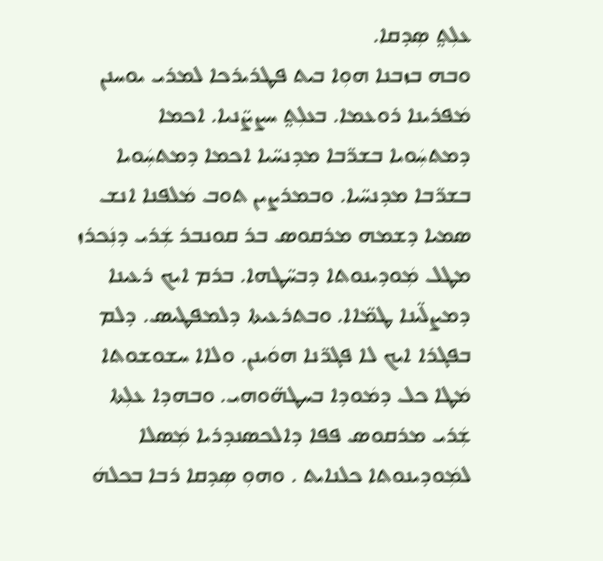ܥܠܼܬ݀ ܣܼܕܩܐ.
ܘܒܗ ܒܙܒܢܐ ܗܘܼܐ ܒܝܬ ܦܛܪܝܪܟܐ ܠܡܪܝ ܝܘܚܢܢ ܡܿܦܪܝܢܐ ܪܘܥܡܐ. ܒܥܠܼܬ݀ ܚܨܨ̈ܢܝܐ. ܐܟܡܐ ܕܡܬܚܲܘܝܐ ܒܫܪ̈ܒܐ ܡܕܢܚ̈ܝܐ ܐܟܡܐ ܕܡܬܚܲܘܝܐ ܒܫܪ̈ܒܐ ܡܕܢܚ̈ܝܐ. ܘܒܡܪܨܝܢ ܬܘܒ ܡܿܠܦܢܐ ܐܢܫ ܣܡܝܐ ܕܫܡܗ ܡܪܩܘܣ ܒܪ ܩܘܢܒܪ ܫܲܪܝ ܕܢܲܟܪܙ ܡܛܠ ܡܲܘܕܝܢܘܬܐ ܕܒܚ̈ܛܗܐ. ܒܪܡ ܐܝܟ ܪܥܝܢܐ ܕܡܨܠ̈ܝܢܐ ܛܡ̈ܐܐ. ܘܒܬܪܥܝܬܐ ܕܠܡܦܛܝܣ. ܕܠܡ ܒܦܓܪܐ ܐܝܟ ܠܐ ܦܓܪ̈ܢܐ ܗܘܿܝܢܢ. ܘܠܐܐ ܚܫܘܫܘܬܐ ܡܿܛܐ ܟܠ ܕܡܿܘܕܐ ܒܚܛܗ̈ܘܗܝ. ܘܒܗܕܐ ܥܠܼܬܐ ܫܲܪܝ ܡܪܩܘܣ ܦܦܐ ܕܐܠܟܣܢܕܪܝܐ ܡܲܣܠܐ ܠܡܲܘܕܝܢܘܬܐ ܟܠܢܐܝܬ . ܘܗܘܼ ܣܼܕܩܐ ܪܒܐ ܒܟܠܗܿ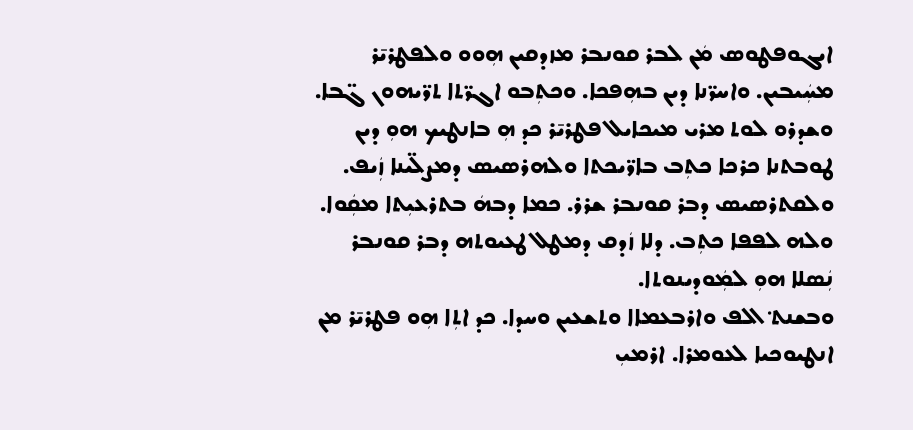ܐܝܓܘܦܛܘܣ ܡܿܢ ܠܒܪ ܩܘܢܒܪ ܡܙܕܩܝܢ ܗܼܘܘ ܘܠܦܛܪܝ̄ܪ
ܡܚܲܝܒܝܢ. ܘܐܚܪ̈ܢܐ ܕܝܢ ܒܗܼܦܟܐ. ܘܟܬܼܒܘ ܐܓܪ̈ܬܐ ܬܪ̈ܝܗܘܢ ܓ̈ܒܐ. ܘܫܕܪܘ ܠܘܬ ܡܪܝ ܡܝܟܐܝܠ ܦܛܪܝ̄ܪ ܟܕ ܗܼ ܒܐܢܛܝܟ ܗܘܼ ܕܝܢ ܛܘܒܬܢܐ ܟܪܟܐ ܟܬܼܒ ܒܐܪ̈ܝܟܬܐ ܘܠܗܪܣܝܣ ܕܡܨܠ̈ܝܢܐ ܙܲܝܦ. ܘܠܩܬܪܣܝܣ ܕܒܪ ܩܘܢܒܪ ܫܪܪ. ܟܡܐ ܕܒܗܿ ܒܬܪܥܝܼܬܐ ܡܩܲܘܐ. ܘܠܗ ܠܦܦܐ ܟܬܼܒ. ܕܠܐ ܙܿܕܩ ܕܡܛܠ ܛܥܝܘܬܗ ܕܒܪ ܩܘܢܒܪ ܢܲܣܠܐ ܗܘܼ ܠܡܲܘܕܝܢܘܬܐ.
ܘܒܫܢܬ݀ ܐܠܦ ܘܐܪܒܥܡܐܐ ܘܬܫܥܝܢ ܘܚܕܐ. ܟܕ ܐܬܼܐ ܗܼܘ ܦܛܪܝ̄ܪ ܡܢ ܐܢܛܝܘܟܝܐ ܠܥܘܡܪܐ. ܐܪܡܝܼ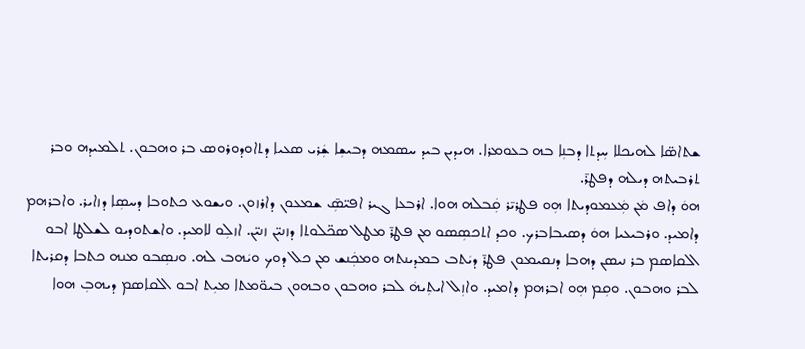ܫܬܐܣ̈ܐ ܠܗܝܟܠܐ ܚܼܕܬܐ ܕܒܢܼܐ ܒܗ ܒܥܘܡܪܐ. ܗܝܕܝܢ ܒܝܕ ܚܣܡܗ ܕܒܝܫܼܐ ܫܲܪܝ ܣܥܝܐ ܕܬܐܘܕܘܪܘܣ ܒܪ ܘܗܒܘܢ. ܬܠܡܝܕܗ ܘܒܪ ܬܪܒܝܬܗ ܕܝܠܗ ܕܦܛܪ̄.
ܗܘܿ ܕܐܦ ܡܿܢ ܡܲܥܡܘܕܝܬܐ ܗܼܘ ܦܛܪܝ̄ܪ ܩܲܒܠܗ ܗܘܐ. ܐܪܒܥܐ ܓܝܪ ܐܦܝ̈ܣܼ̄ ܫܡܥܘܢ ܕܐܪܙܘܢ. ܘܝܫܘܥ ܟܬܘܒܐ ܕܚܣܼܐ ܕܙܐܝܪ. ܘܐܒܪܗܡ ܕܐܡܝܕ. ܘܪܒܝܥܝܐ ܗܘܿ ܕܣܝܒܐܒܪܟ. ܘܟܕ ܐܬܟܣܼܣܘ ܡܢ ܦܛܪ̄ ܡܛܠ ܣܟ̈ܠܘܬܐ ܕܙܢܝ̈ܢ ܙܢܝ̈ܢ. ܐܙܠܼܘ ܠܐܡܝܕ. ܘܐܫܬܘܕܝܘ ܠܫܠܛܐ ܐܒܘ ܐܠܩܐܣܡ ܒܪ ܢܝܣܢ ܕܗܒܐ ܕܢܩܝܡܘܢ ܦܛܪ̄ ܕܝܿܬܒ ܒܡܕܝܢܬܗ ܘܡܟܲܢܫ ܡܢ ܟܠ ܕܘܟ ܘܝܿܗܒ ܠܗ. ܘܢܣܼܒܘ ܡܢܗ ܟܬܒܐ ܕܩܪܝܬܐ ܠܒܪ ܘܗܒܘܢ. ܘܩܼܡ ܗܼܘ ܐܒܪܗܡ ܕܐܡܝܕ. ܘܐܙܼܠ ܐܝܬܼܝܗܿ ܠܒܪ ܘܗܒܘܢ ܘܒܗܘܢ ܒܝܘ̈ܡܬܐ ܡܝܼܬ ܐܒܘ ܐܠܩܐܣܡ ܕܝܗܒܼ ܗܘܐ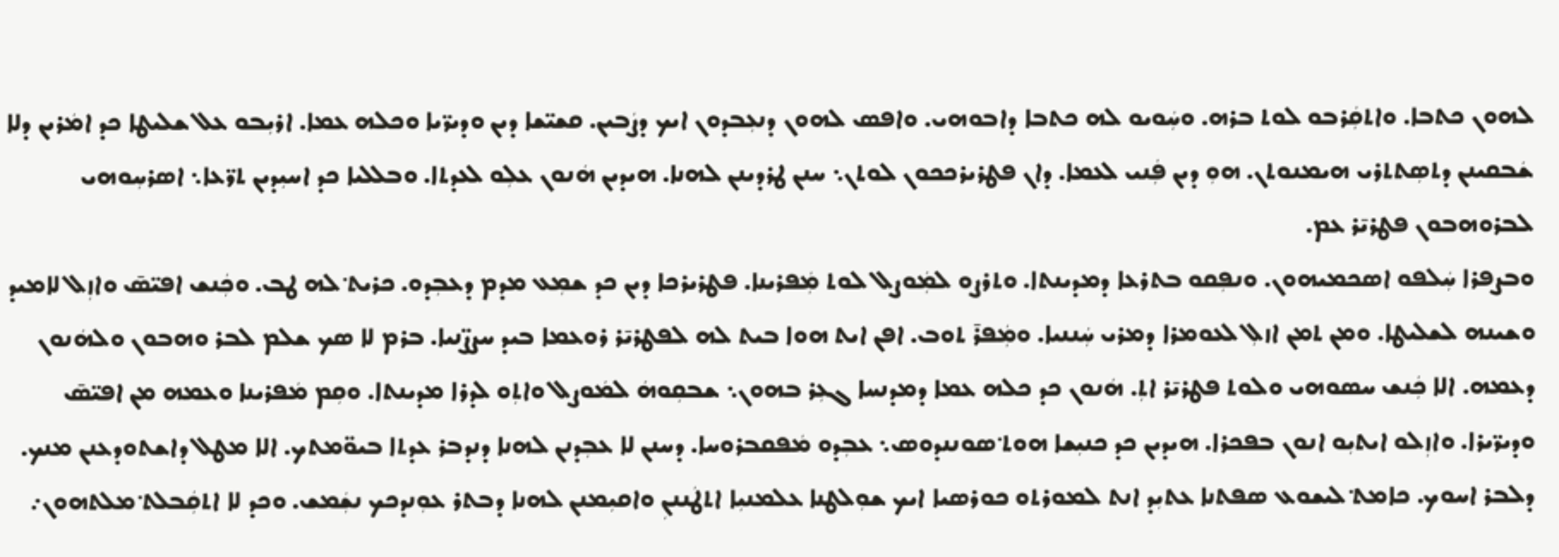ܠܗܘܢ ܟܬܒܐ. ܘܐܬܩܲܪܒܘ ܠܘܬ ܒܪܗ. ܘܚܲܘܝܘ ܠܗ ܟܬܒܐ ܕܐܒܘܗܝ. ܘܐܦܣ ܠܗܘܢ ܕܢܥܼܒܕܘܢ ܐܝܟ ܕܨܿܒܝܢ. ܩܫܝ̈ܫܐ ܕܝܢ ܘܕܝܪ̈ܝܐ ܘܟܠܗ ܥܡܐ. ܐܪܝܼܒܘ ܥܠ ܫܠܝܛܐ ܟܕ ܐܡܿܪܝܢ ܕܠܐ ܫܿܒܩܝܢܢ ܕܬܣܼܬܬܪܝ ܗܝܡܢܘܬܢ. ܗܘܼ ܕܝܢ ܦܲܢܝ ܠܥܡܐ. ܕܐܢ ܦܛܪܝܪܟܟܘܢ ܠܘܬܢ܆ ܚܢܢ ܛܪܕܝܢܢ ܠܗܢܐ. ܗܝܕܝܢ ܗܿܢܘܢ ܥܠܼܘ ܠܥܕܬܐ. ܘܒܠܠܝܐ ܟܕ ܐܚܝܼܕܝܢ ܬܪ̈ܥܐ܆ ܐܣܪܚܼܘܗܝ ܠܒܪܘܗܒܘܢ ܦܛܪܝ̄ܪ ܥܡ.
ܘܒܨܦܪܐ ܚܲܠܦܘ ܐܣܟܡܝܗܘܢ. ܘܢܦܼܩܘ ܒܬܪܥܐ ܕܡܕܝܢܬܐ. ܘܬܪܨܘ ܠܡܲܘܨܠ ܠܘܬ ܡܲܦܪܝܢܐ. ܦܛܪܝܪܟܐ ܕܝܢ ܟܕ ܫܡܼܥ ܡܕܡ ܕܥܒܼܕܘ. ܟܪܝܬ݀ ܠܗ ܛܒ. ܘܟܲܢܫ ܐܦܝ̈ܣ̄ ܘܐܙܼܠ ܠܐܡܝܕ ܘܫܝܢܗ ܠܫܠܝܛܐ. ܘܡܢ ܬܡܢ ܐܙܠܼ ܠܥܘܡܪܐ ܕܡܪܝ ܚܲܢܢܝܐ. ܘܡܲܦܪ̄ ܬܘܒ. ܐܦܢ ܐܝܬ ܗܘܐ ܒܝܬ ܠܗ ܠܦܛܪܝ̄ܪ ܪܘܥܡܐ ܒܝܕ ܚܨܨ̈ܢܝܐ. ܒܪܡ ܠܐ ܣܟ ܫܠܡ ܠܒܪ ܘܗܒܘܢ ܘܠܗܿܢܘܢ ܕܥܡܗ. ܐܠܐ ܟܲܢܫ ܚܣܘܗܝ ܘܠܘܬ ܦܛܪܝ̄ܪ ܐܬܼ. ܗܿܢܘܢ ܟܕ ܟܠܗ ܥܡܐ ܕܡܕܢܚܐ ܓܥܼܪ ܒܗܘܢ܆ ܫܒܩܼܘܗܿ ܠܡܿܘܨܠ ܘܐܬܼܘ ܠܕܪܐ ܡܕܝܢܬܐ. ܘܩܼܡ ܡܿܦܪܝܢܐ ܘܥܡܗ ܡܢ ܐܦܝ̈ܣ̄ ܘܕܝܪ̈ܝܪܐ. ܘܐܙܼܠܘ ܐܝܬܝܼܘ ܐܢܘܢ ܒܦܟܪܐ. ܗܝܕܝܢ ܟܕ ܟܢܝܼܫܐ ܗܘܬ݀ ܣܘܢܢܕܘܣ܆ ܥܒܼܕܘ ܡܿܦܩܒܪܘܚܐ. ܕܚܢܢ ܠܐ ܥܒܼܕܢܢ ܠܗܢܐ ܕܢܕܒܪ ܥܕܬܐ ܒܝܘ̈ܡܬܟ. ܐܠܐ ܡܛܠ ܕܐܫܬܘܕܥܢܢ ܡܢܟ. ܕܠܒܪ ܐܚܘܟ. ܟܐܡܬ݀ ܠܝܫܘܥ ܣܦܬܢܐ ܥܬܝܼܕ ܐܢܬ ܠܡܘܪܬܘ ܟܘܪܣܝܐ ܐܝܟ ܫܘܼܠܛܢܐ ܥܠܡܢܝܼܐ ܐܬܛܿܢܢܢܼ ܘܐܩܝܼܡܢܢ ܠܗܢܐ ܕܒܬܪ ܥܘܼܢܕܟܟ ܢܫܲܡܫ. ܘܟܕ ܠܐ ܐܬܩܲܒܠܬ݀ ܡܠܬܗܘܢ܇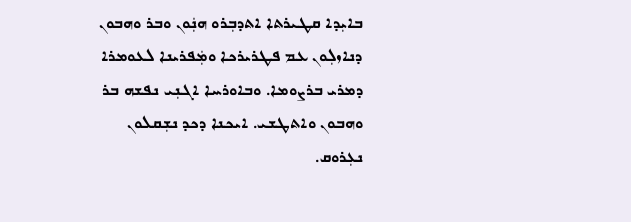ܒܐܝܼܕܐ ܩܛܝܪܬܐ ܐܬܕܒܼܪܘ ܗܢܲܘܢ ܘܒܪ ܘܗܒܘܢ ܕܢܐܙܠܼܘܢ ܥܡ ܦܛܪܝܪܟܐ ܘܡܲܦܪܝܢܐ ܠܥܘܡܪܐ ܕܡܪܝ ܒܪܨܘܡܐ. ܘܒܐܘܪܚܐ ܐܓܢܼܝ ܢܦܫܗ ܒܪ ܘܗܒܘܢ ܘܐܬܛܫܝ. ܐܝܟܢܐ ܕܟܕ ܢܫܼܩܠܘܢ ܢܥܼܪܘܩ.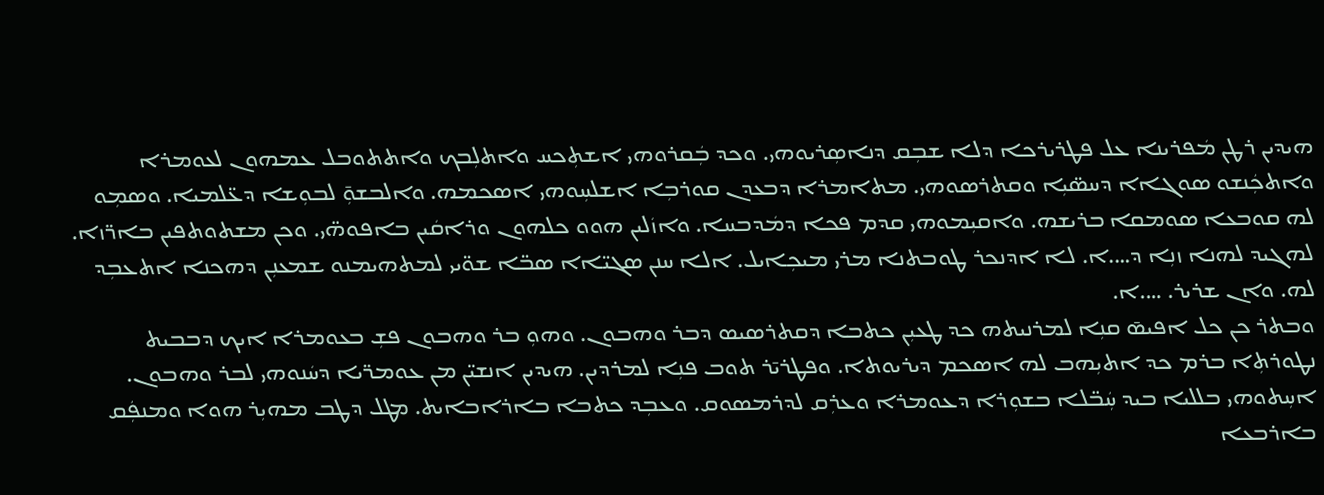ܗܝܕܝܢ ܪܛܢ ܡܿܦܪܝܢܐ ܥܠ ܦܛܪܝܪܟܐ ܕܠܐ ܫܒܼܩ ܕܢܐܣܼܪܝܘܗܝ. ܘܟܕ ܒܲܩܪܘܗܝ ܐܫܬܼܟܚ ܘܐܬܠܼܒܟ ܘܐܬܬܘܒܠ ܥܡܗܘܢ ܠܥܘܡܪܐ ܘܐܬܟܲܢܫܘ ܣܘܓܐܐ ܕܚܣ̈ܝܼܐ ܘܩܬܪܣܘܗܝ. ܡܬܐܡܪܐ ܕܒܥܕܢ ܩܘܪܒܼܐ ܐܫܠܚܼܘܗܝ ܐܣܟܡܗ. ܘܐܠܒܫܘܼ̄ ܠܒܘܼܫܐ ܕܥ̈ܠܡܝܐ. ܘܣܡܼܘ ܠܗ ܩܘܒܥܐ ܣܘܡܩܐ ܒܪܝܫܗ. ܘܐܩܝܼܡܘܗܝ ܩܕܡ ܦܟܐ ܕܡܿܕܒܚܐ. ܘܐܙܿܠܝܢ ܗܘܘ ܟܠܗܘܢ ܘܪܐܩܿܝܢ ܒܐܦܘܗ̈ܝ. ܘܟܢ ܡܫܬܘܬܦܝܢ ܒܐܪ̈ܙܐ. ܠܗܓܝܕ ܠܗܢܐ ܙܢܼܐ ܕ….ܐ. ܠܐ ܐܕܢܟܪ ܛܘܒܬܢܐ ܡܪܝ ܡܝܟܼܐܝܠ. ܐܠܐ ܚܢܢ ܣܓܝ̈ܐܐ ܣܒ̈ܐ ܫܘ̈ܝܝ ܠܡܬܗܝܡܢܘ ܫܡܥܢܼܢ ܕܗܟܢܐ ܐܬܥܒܼܕ ܠܗ. ܘܐܢ ܫܪܝܪ. ….ܐ.
ܘܒܬܪ ܟܢ ܟܠ ܐܦܝܣ̄ ܩܢܼܐ ܠܡܪܢܝܬܗ ܟܕ ܛܥܝܼܢ ܟܬܒܐ ܕܩܬܪܣܝܣ ܕܒܪ ܘܗܒܘܢ. ܘܗܘܼ ܒܪ ܘܗܒܘܢ ܦܫܼ ܒܥܘܡܪܐ ܐܝܟ ܕܒܒܝܬ ܢܛܘܪܬܼܐ ܒܪܡ ܟܕ ܐܬܝܼܗܒ ܠܗ ܐܣܟܡ ܕܝܪܝܘܬܐ. ܘܦܛܪܝ̄ܪ ܬܘܒ ܦܢܼܐ ܠܡܪܕܝܢ. ܗܝܕܝܢ ܐܢܫܝ̈ܢ ܡܢ ܥܘܡܪ̈ܝܐ ܕܚܿܢܘܗܝ ܠܒܪ ܘܗܒܘܢ. ܐܚܼܬܘܗܝ ܒܠܠܝܐ ܒܝܕ ܚܲܒ̈ܠܐ ܒܫܘܼܪܐ ܕܥܘܡܪܐ ܘܥܪܼܩ ܠܕܪܡܣܘܩ. ܘܥܒܼܕ ܟܬܒܐ ܒܐܪܐܒܐܝܬ. ܡܛܠ ܕܛܒ ܡܗܝܼܪ ܗܘܐ ܘܡܢܦܲܩ ܒܐܪܒܥܐ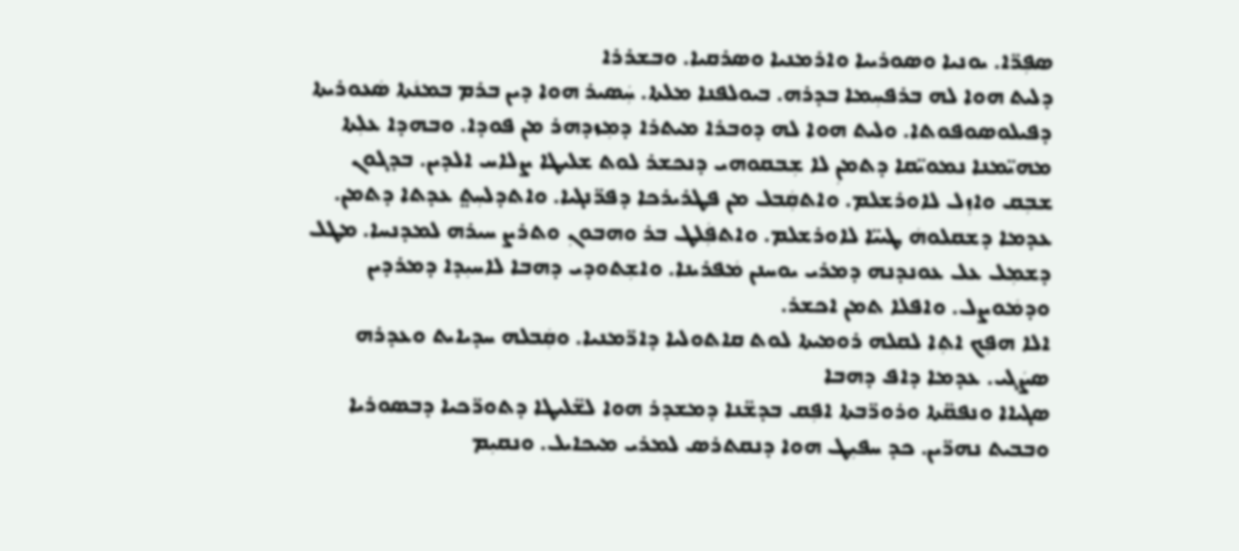ܣܦܼܪ̈ܐ. ܝܘܢܝܐ ܘܣܘܪܝܝܐ ܘܐܪܡܢܝܐ ܘܣܪܩܝܐ. ܘܒܫܪܪܐ
ܕܠܝܬ ܗܘܐ ܠܗ ܒܪܦܚܼܡܐ ܒܕܪܗ. ܒܝܘܠܦܢܐ ܡܠܬܐ. ܚܲܣܝܪ ܗܘܐ ܕܝܢ ܒܪܡ ܒܡܢܿܬܐ ܣܿܥܘܪܝܬܐ ܕܦܝܠܘܣܘܦܘܬܐ. ܘܠܝܬ ܗܘܐ ܠܗ ܕܘܒܪܐ ܡܝܬܪܐ ܕܡܼܙܕܗܪ ܡܢ ܦܘܕܐ. ܘܒܗܕܐ ܥܠܼܬܐ ܡܗܝ̈ܡܢܐ ܢܡܘܝ̈ܩܐ ܕܬܡܢܼ ܠܐ ܫܼܒܩܘܗܝ ܕܢܟܫܪ ܠܘܬ ܫܠܝܛܐ ܨܠܐܚ ܐܠܕܝܢ. ܒܕܓܘܢ ܫܒܼܩ ܘܐܙܼܠ ܠܐܘܪܫܠܡ. ܘܐܬܩܲܒܠ ܡܢ ܦܛܪܝܪܟܐ ܕܦܪ̈ܢܓܝܐ. ܘܐܬܕܠܚܼܬ݀ ܥܕܬܐ ܕܬܡܢ. ܥܕܡܐ ܕܫܩܠܘܗܿ ܛܝܝ̈ܐ ܠܐܘܪܫܠܡ. ܘܐܬܦܲܠܛ ܒܪ ܘܗܒܘܢܼ ܘܬܪܨ ܚܝܪܗ ܠܡܕܢܚܐ. ܡܛܠ ܕܫܡܼܠ ܥܠ ܥܘܢܕܢܗ ܕܡܪܝ ܝܘܚܢܢ ܡܿܦܪܝܢܐ. ܘܐܫܼܬܘܕܝ ܕܗܒܐ ܠܐܚܝܼܕܐ ܕܡܪܕܝܢ ܘܕܡܿܘܨܠ. ܘܐܦܠܐ ܬܡܢ ܐܟܫܪ.
ܐܠܐ ܗܦܼܟ ܐܬܼܐ ܠܩܠܗ ܪܘܡܝܬܐ ܠܘܬ ܩܐܬܘܠܝܐ ܕܐܪ̈ܡܢܝܐ. ܘܩܲܒܠܗ ܚܕܝܐܝܬ ܘܥܕܪܗ ܣܨܿܓܝ. ܥܕܡܐ ܕܐܦ ܕܗܒܐ
ܣܓܝܐܐ ܘܢܦܩ̈ܬܐ ܘܪܘܪ̈ܒܬܐ ܐܦܼܩ ܒܕܫ̈ܢܐ ܕܡܫܕܪ ܗܘܐ ܠܫ̈ܠܝܛܐ ܕܬܘܪ̈ܟܝܐ ܕܒܣܘܪܝܐ ܘܒܒܝܬ ܢܗܪ̈ܝܢ. ܟܕ ܚܦܝܼܛ ܗܘܐ ܕܢܩܬܪܣ ܠܡܪܝ ܡܝܟܐܝܠ. ܘܢܩܝܼܡ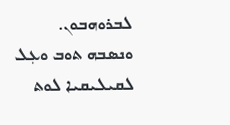ܠܒܪܘܗܒܘܢ. ܘܢܣܒܗ ܬܘܒ ܘܥܼܠ ܠܩܝܠܝܩܝܐ ܠܘܬ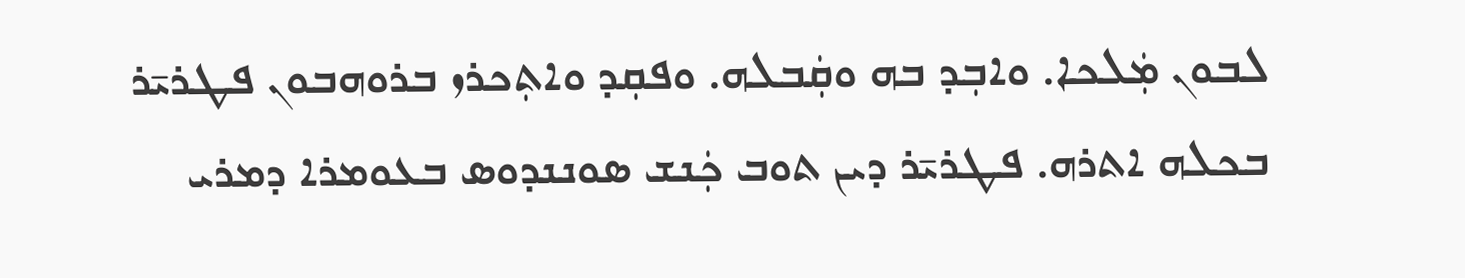ܠܒܘܢ ܡܲܠܟܐ. ܘܐܒܼܕ ܒܗ ܘܩܲܒܠܗ. ܘܦܩܼܕ ܘܐܬܼܟܪܙ ܒܪܘܗܒܘܢ ܦܛܪܝ̄ܪ ܒܟܠܗ ܐܬܪܗ. ܦܛܪܝ̄ܪ ܕܝܢ ܬܘܒ ܟܲܢܫ ܣܘܢܢܕܘܣ ܒܥܘܡܪܐ ܕܡܪܝ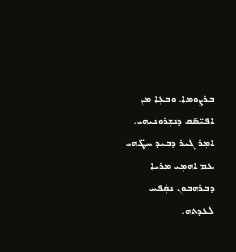ܒܪܨܘܡܐ. ܘܒܥܼܐ ܡܢ ܐܦܝ̈ܣ̄ܩ ܕܢܫܼܪܘܢܝܗܝ. ܐܡܼܪ ܓܝܪ ܕܒܝܕ ܚܛ̈ܗܝ ܥܡ ܐܗܡܼܝ ܡܪܝܐ ܕܒܪܗܒܘܢ ܢܩܲܦܚ ܠܥܕܬܗ.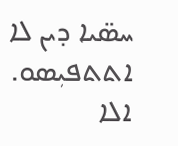ܚܣ̈ܝܐ ܕܝܢ ܠܐ ܐܬܬܦܝܼܣܘ. ܐܠܐ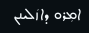ܐܡܼܪܘ ܕܐܙܿܠܝܢܢ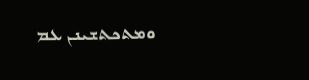ܘܡܬܟܬܫܝܢܢ ܥܡ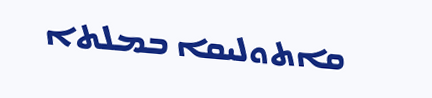ܩܐܬܘܠܝܩܐ ܒܡܠܬܐ